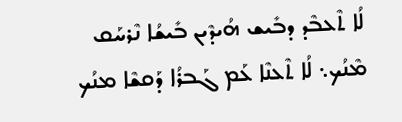ܠܳܐ ܬܶܥܒܶܕ ܕܒܺܝܫ ܗܳܝܕܶܝܢ ܒܺܝܫܳܐ ܢܶܪܚܰܩ ܡܶܢܳܟ܆ ܠܳܐ ܬܶܥܢܶܐ ܥܰܡ ܓܰܒܪܳܐ ܕܰܩܫܶܐ ܡܢܳܟ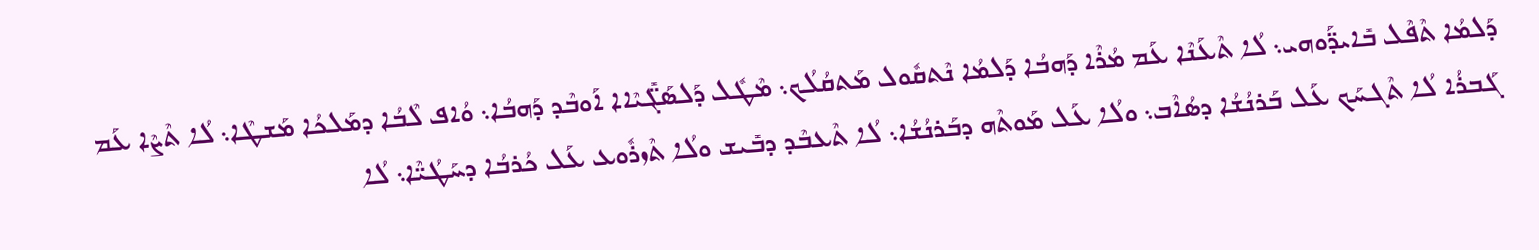ܕܰܠܡܳܐ ܬܶܦܶܠ ܒܺܐܝܕ̈ܰܘܗܝ܆ ܠܳܐ ܬܶܥܰܢܶܐ ܥܰܡ ܡܳܪܶܐ ܕܰܗܒܳܐ ܕܰܠܡܳܐ ܢܶܬܩܽܘܠ ܡܰܬܩܳܠܳܟ܆ ܡܶܛܽܠ ܕܰܠܣܰܓ̈ܺܝܶܐܐ ܐܰܘܒܶܕ ܕܰܗܒܳܐ܆ ܘܳܐܦ ܠܶܒܳܐ ܕܡܰܠܟܳܐ ܡܰܫܛܶܐ܆ ܠܳܐ ܬܶܨܶܐ ܥܰܡ ܓܰܒܪܳܐ ܠܳܐ ܬܶܓܚܰܟ ܥܰܠ ܒܰܪܢܳܫܳܐ ܕܣܳܐܶܒ܆ ܘܠܳܐ ܥܰܠ ܡܰܘܬܶܗ ܕܒܰܪܢܳܫܳܐ܆ ܠܳܐ ܬܶܥܒܶܕ ܕܒܺܝܫ ܘܠܳܐ ܬܶܙܪܽܘܥ ܥܰܠ ܟܳܪܒܳܐ ܕܚܰܛܳܝ̈ܶܐ܆ ܠܳܐ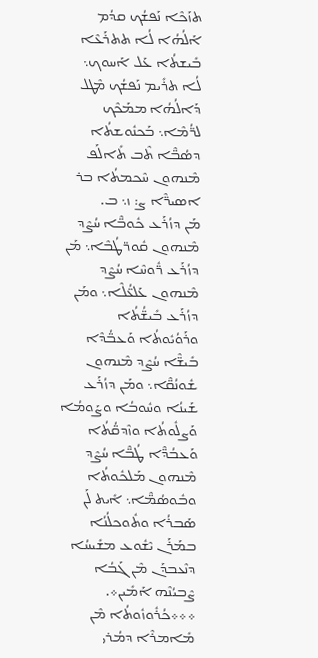ܬܙܰܟܶܐ ܢܰܦܫܳܟ ܩܕܳܡ ܐܰܠܳܗܳܐ ܠܳܐ ܬܬܪܰܥܶܐ ܒܺܝܫܬܳܐ ܥܰܠ ܐܰܚܘܟ܆ ܠܳܐ ܬܪܺܝܡ ܢܰܦܫܳܟ ܡܶܛܠ ܕܰܐܠܳܗܳܐ ܡܡܰܟܶܟ ܠܪ̈ܳܡܶܐ܆ ܒܰܟܢܽܘܫܬܳܐ ܕܣܳܒ̈ܶܐ ܬܶܒ ܬܺܐܠܰܦ ܡܶܢܗܘܢ ܚܶܟܡܬܳܐ ܒܪ ܐܣܝܪ̈ܶܐ ܨ: ܙ܆ ܒ.
ܡܰܢ ܕܙܳܪܰܥ ܟܽܘܒ̈ܶܐ ܚܳܨܶܕ ܡܶܢܗܘܢ ܩܽܘܪ̈ܛܳܒܶܐ܆ ܡܰܢ ܕܙܳܪܰܥ ܪ̈ܽܘܚܶܐ ܚܳܨܶܕ ܡܶܢܗܘܢ ܥܰܠܥ̈ܳܠܶܐ܆ ܘܡܰܢ ܕܙܳܪܰܥ ܒܺܝܫ̈ܳܬܳܐ ܘܪܰܘܳܝܽܘܬܳܐ ܘܰܥܒ̈ܳܕܶܐ ܒܺܝܫ̈ܶܐ ܚܳܨܶܕ ܡܶܢܗܘܢ ܫܽܘܢܳܩ̈ܶܐ܆ ܘܡܰܢ ܕܙܳܪܰܥ ܫܰܝܢܳܐ ܘܚܽܘܒܳܐ ܘܨܰܘܡܳܐ ܘܰܨܠܽܘܬܳܐ ܘܙܶܕܩ̈ܳܬܳܐ ܘܰܥܒܳܕ̈ܶܐ ܛܳܒ̈ܶܐ ܚܳܨܶܕ ܡܶܢܗܘܢ ܡܰܠܟܽܘܬܳܐ ܘܒܽܘܣܳܡ̈ܶܐ܆ ܐܺܝܬ ܠܰܢ ܣܰܒܪܳܐ ܘܬܽܘܟܠܳܢܳܐ ܒܡܰܪܰܢ ܝܶܫܽܘܥ ܡܫܺܝܚܳܐ ܕܢܶܥܒܕܰܢ ܡܶܢ ܓܰܒܳܐ ܨܶܒܝܳܢܶܗ ܐܰܡܺܝܢ܀.
܀܀܀ܟܳܪܽܘܙܽܘܬܳܐ ܡܶܢ ܡܺܐܡܪܶܐ ܕܡܳܪܝ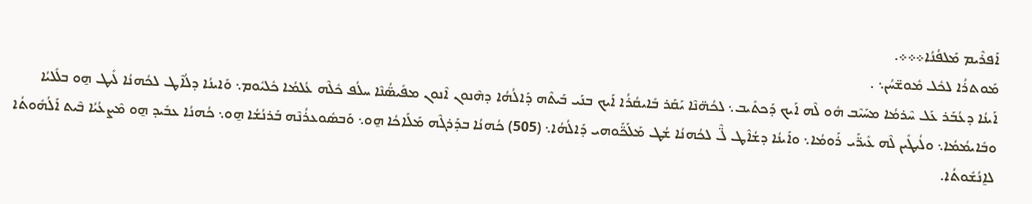ܐܰܦܪܶܝܡ ܡܰܠܦܳܢܳܐ܀܀܀.
ܡܰܘܬܪܳܐ ܠܟܽܠ ܡܽܘܫ̈ܚܳܢ܆ .
ܐܰܝܢܳܐ ܕܥܳܒܰܪ ܥܰܠ ܚܶܪܡܳܐ ܡܚܰܝܶܒ ܗܽܘ ܠܶܗ ܐܰܝܟ ܕܰܟܬܺܝܒ܆ ܠܟܳܗ̈ܢܶܐ ܝܰܩܰܪ ܒܺܐܝܩܳܪܳܐ ܐܰܝܟ ܒܢܰܝ ܒܰܝܬܶܗ ܕܰܐܠܳܗܳܐ ܕܗܶܢܘܢ ܐܶܢܘܢ ܡܦܺܝܣ̈ܳܢܶܐ ܚܠܳܦ ܟܽܠܶܗ ܥܳܠܡܳܐ ܟܽܠܝܽܘܡ܆ ܘܰܐܝܢܳܐ ܕܠܳܐܶܛ ܠܟܳܗܢܳܐ ܠܺܝܛ ܗ̱ܘ ܒܠܺܠܝܳܐ ܘܒܺܐܝܡܳܡܳܐ܆ ܘܠܳܝܛܺܝܢ ܠܶܗ ܥܺܝܪ̈ܰܝ ܪܰܘܡܳܐ܆ ܘܐܰܝܢܳܐ ܕܫܳܐܶܛ ܠ̈ܶ ܠܟܳܗܢܳܐ ܫܳܛ ܡܰܠܰܟ̈ܰܘܗܝ ܕܰܐܠܳܗܳܐ܆ (505) ܟܳܗܢܳܐ ܒܕܰܪܓܶܗ ܡܰܠܰܐܟܳܐ ܗ̱ܘ܆ ܘܰܒܣܽܘܥܪܳܢܶܗ ܒܰܪܢܳܫܳܐ ܗ̱ܘ܆ ܟܳܗܢܳܐ ܥܒܺܝܕ ܗ̱ܘ ܡܶܨܥܳܝܳܐ ܒܶܝܬ ܐܰܠܳܗܽܘܬܳܐ ܠܐ̱ܢܳܫܽܘܬܳܐ.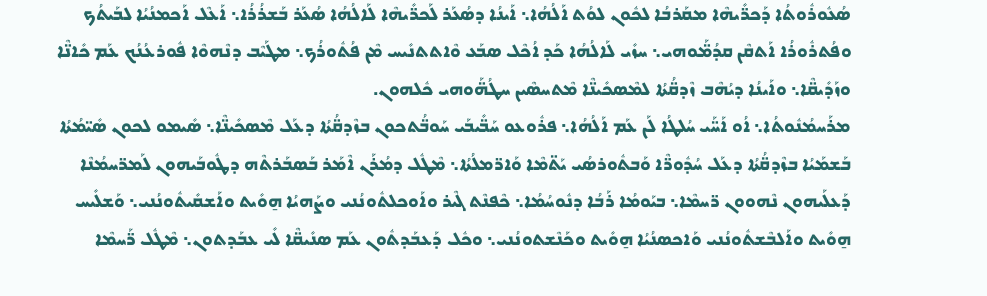ܣܳܥܽܘܪܽܘܬܳܐ ܕܰܟܪ̈ܺܝܗܶܐ ܡܩܰܪܒܳܐ ܠܟܽܘܢ ܠܘܳܬ ܐܰܠܳܗܳܐ܆ ܐܰܝܢܳܐ ܕܣܳܥܰܪ ܠܰܟܪ̈ܺܝܗܶܐ ܠܰܐܠܳܗܳܐ ܣܳܥܰܪ ܒܰܫܪܳܪܳܐ܆ ܐܰܥܶܠ ܐܰܟܡܢܳܝܳܐ ܠܒܰܝܬܳܟ ܘܦܳܬܪܽܘܪܳܐ ܐܰܬܩܶܢ ܩܕܳܡ̈ܰܘܗܝ܆ ܚܙܺܝ ܠܰܐܠܳܗܳܐ ܟܰܕ ܐܳܟܶܠ ܣܒܰܥ ܘܶܐܬܬܢܺܝܚ ܡܶܢ ܦܳܬܽܘܪܳܟ܆ ܡܛܰܝܶܒ ܕܢܶܗܘܶܐ ܦܽܘܪܥܳܢܳܟ ܥܰܡ ܟܺܐܢ̈ܶܐ ܘܙܰܕܺܝܩ̈ܶܐ܆ ܘܐܰܝܢܳܐ ܕܝܳܗܶܒ ܙܶܕܩ̈ܳܬܳܐ ܠܡܶܣܟܺܝܢ̈ܶܐ ܡܶܬܚܣܶܝܢ ܚܛܳܗ̈ܰܘܗܝ ܟܽܠܗܘܢ.
ܡܪܰܚܡܳܢܽܘܬܳܐ܆ ܐܳܘ ܐܰܚ̈ܰܝ ܚܳܠܛܳܐ ܠܰܢ ܥܰܡ ܐܰܠܳܗܳܐ܆ ܦܪܽܘܥܘ ܚܰܒ̈ܺܝܒܰܝ ܚܰܘܒ̈ܳܬܟܘܢ ܒܙܶܕܩ̈ܳܬܳܐ ܕܥܰܠ ܡܶܣܟܺܝܢ̈ܶܐ܆ ܣܺܝܡܘ ܠܟܘܢ ܣܺܝ̈ܡܳܬܳܐ ܒܰܫܡܰܝܳܐ ܒܙܶܕܩ̈ܳܬܳܐ ܕܥܰܠ ܚܳܕܽܘܪ̈ܶܐ ܘܰܒܬܽܘܪܣܳܝ ܝܰܬ̈ܡܶܐ ܘܰܐܪ̈ܡܠܳܬܳܐ܆ ܡܶܛܽܠ ܕܡܳܪܰܢ ܐܶܡܰܪ ܒܰܣܒܰܪܬܶܗ ܕܛܽܘܒܰܝܗܘܢ ܠܰܡܪ̈ܚܡܳܢܶܐ ܕܰܥܠܰܝܗܘܢ ܢܶܗܘܘܢ ܪ̈ܚܡܶܐ܆ ܒܝܰܘܡܳܐ ܪܰܒܳܐ ܕܢܽܘܚܳܡܳܐ܆ ܟܶܦܢܶܬ ܓܶܝܪ ܘܐܰܘܟܠܬܽܘܢܳܢܝ ܘܨܰܗܝܳܐ ܗ̱ܘܺܝܬ ܘܐܰܫܩܺܝܬܽܘܢܳܢܝ܆ ܘܰܫܠܺܝܚ ܗ̱ܘܺܝܬ ܘܐܰܠܒܶܫܬܽܘܢܳܢܝ ܘܰܐܟܣܢܳܝܳܐ ܗ̱ܘܺܝܬ ܘܟܰܢܶܫܬܘܢܳܢܝ܆ ܘܟܽܠ ܕܰܥܒܰܕܬܽܘܢ ܥܰܡ ܣܢܺܝܩ̈ܶܐ ܠܺܝ ܥܒܰܕܬܘܢ܆ ܡܶܛܽܠ ܪ̈ܰܚܡܶܐ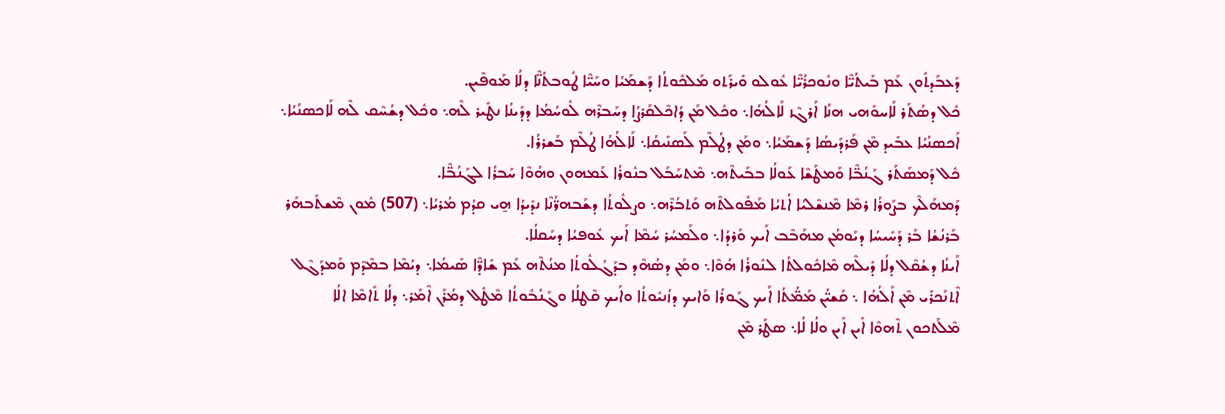ܕܰܥܒܰܕܬܽܘܢ ܥܰܡ ܒܰܝܬܳܝ̈ܶܐ ܘܢܽܘܟܪܳܝ̈ܶܐ ܥܽܘܠܘ ܘܺܝܪܰܬܘ ܡܰܠܟܽܘܬܳܐ ܕܰܫܡܰܝܳܐ ܘܚܰܝ̈ܶܐ ܛܽܘܒܬܳܢ̈ܶܐ ܕܠܳܐ ܡܰܘܦܶܝܢ.
ܟܽܠ ܕܣܳܬܰܪ ܠܰܐܚܘܺܗܝ ܗܢܳܐ ܐܰܪܓܶܙ ܠܰܐܠܳܗܳܐ܆ ܘܟܽܠ ܡܰܢ ܕܳܐܟܶܠܩܰܪܨܳܐ ܕܚܰܒܪܶܗ ܠܽܘܚܳܡܳܐ ܕܕܺܝܢܳܐ ܢܛܺܝܪ ܠܶܗ܆ ܘܟܽܠ ܕܫܳܚܶܩ ܠܶܗ ܠܰܐܟܣܢܳܝܳܐ܆ ܐܰܟܣܢܳܝܳܐ ܥܒܺܝܕ ܡܶܢ ܦܰܪܕܰܝܣܳܐ ܕܰܫܡܰܝܳܐ܆ ܘܡܰܢ ܕܛܳܠܶܡ ܠܰܣܢܺܝܩܳܐ܆ ܠܰܐܠܳܗܳܐ ܛܳܠܶܡ ܒܰܫܪܪܳܐ.
ܟܽܠ ܕܰܡܣܰܬܰܪ ܓܰܢܳܒ̈ܶܐ ܘܰܡܛܰܫܶܐ ܥܰܘܠܳܐ ܒܒܰܝܬܶܗ܆ ܡܶܬܚܰܒܰܠ ܒܢܽܘܪܳܐ ܥܰܡܗܘܢ ܘܗܳܘܶܐ ܚܰܒܪܳܐ ܠܓܰܢܳܒ̈ܶܐ.
ܕܰܡܗܰܠܶܟ ܒܨܰܘܪܳܐ ܪܡܶܐ ܡܶܢܫܶܠܝܳܐ ܐܳܬܝܳܐ ܡܰܦܽܘܠܬܶܗ ܘܰܬܒܳܪܶܗ܆ ܘܨܠܽܘܬܳܐ ܕܫܰܒܗܪ̈ܳܢܶܐ ܢܕܺܝܕܳܐ ܗ̱ܝ ܩܕܳܡ ܡܳܪܝܳܐ܆ (507) ܡܽܘܢ ܡܶܫܬܰܒܗܰܪ ܒܰܪܢܳܫܳܐ ܒܰܪ ܕܰܚܺܝܚܳܐ ܕܝܰܘܡܳܢ ܡܗܰܒܶܒ ܐܰܝܟ ܘܰܪܕܳܐ܆ ܘܠܰܡܚܳܪ ܚܳܡܶܐ ܐܰܝܟ ܥܽܘܦܝܳܐ ܕܚܰܩܠܳܐ.
ܐܰܝܢܳܐ ܕܫܳܩܶܠ ܕܠܳܐ ܕܺܝܠܶܗ ܡܶܐܟܽܘܠܬܳܐ ܠܢܽܘܪܳܐ ܗܳܘܶܐ܆ ܘܡܰܢ ܕܣܳܗܶܕ ܒܕܰܓܳܠܽܘܬܳܐ ܡܢܳܬܶܗ ܥܰܡ ܫܺܐܕ̈ܶܐ ܣܺܝܡܳܐ܆ ܕܝܳܡܶܐ ܒܡܶܕܶܡ ܘܰܡܕܰܓܶܠ ܐܶܬܢܰܟܪܺܝ ܡܶܢ ܐܰܠܳܗܳܐ ܆ ܩܰܫܝ̈ܳܢ ܡܰܡ̈ܳܬܳܐ ܐܰܝܟ ܓܰܘܪܳܐ ܘܰܐܝܟ ܕܙܳܢܝܽܘܬܳܐ ܘܐܰܝܟ ܩܶܛܠܳܐ ܘܓܰܢܳܒܽܘܬܳܐ ܡܶܛܽܠ ܕܡܳܪܰܢ ܐܶܡܰܪ܆ ܕܠܳܐ ܬܺܐܡܶܐ ܐܠܳܐ ܡܶܠܰܬܟܘܢ ܬܶܗܘܶܐ ܐܺܝܢ ܐܺܝܢ ܘܠܳܐ ܠܳܐ܆ ܣܛܰܪ ܡܶܢ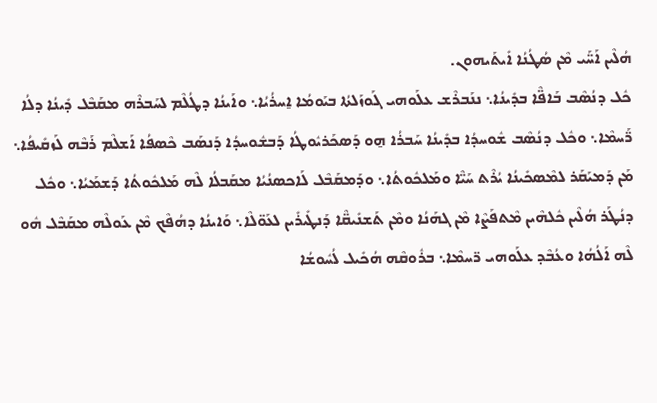ܗܳܠܶܝܢ ܐܰܚ̈ܰܝ ܡܶܢ ܣܳܛܳܢܳܐ ܐܺܝܬܰܝܗܘܢ.
ܟܽܠ ܕܢܳܣܶܒ ܒܰܐܦ̈ܶܐ ܒܕܺܝܢܳܐ܆ ܢܢܰܒܪܶܫ ܥܠܰܘܗܝ ܓܰܘܙܰܠܬܳܐ ܒܝܰܘܡܳܐ ܐ̱ܚܪܳܝܳܐ܆ ܘܐܰܝܢܳܐ ܕܛܳܠܶܡ ܠܚܰܒܪܶܗ ܡܩܰܒܶܠ ܕܺܝܢܳܐ ܕܠܳܐ ܪ̈ܰܚܡܶܐ܆ ܘܟܽܠ ܕܢܳܣܶܒ ܫܽܘܚܕܳܐ ܒܕܺܝܢܳܐ ܚܰܒܪܳܐ ܗ̱ܘ ܕܰܣܟܰܪܝܽܘܛܳܐ ܕܰܒܫܽܘܚܕܳܐ ܕܰܢܣܰܒ ܟܶܣܦܳܐ ܐܰܫܠܶܡ ܪܰܒܶܗ ܠܰܙܩܺܝܦܳܐ܆ ܡܰܢ ܕܰܡܝܰܩܰܪ ܠܡܶܣܟܺܝܢܳܐ ܝܳܪܶܬ ܚܰܝ̈ܶܐ ܘܡܰܠܟܽܘܬܳܐ܆ ܘܕܰܡܩܰܒܶܠ ܠܰܐܟܣܢܳܝܳܐ ܡܩܰܒܠܳܐ ܠܶܗ ܡܰܠܟܽܘܬܳܐ ܕܰܫܡܰܝܳܐ܆ ܘܟܽܠ ܕܢܳܛܰܪ ܗܳܠܶܝܢ ܟܽܠܗܶܝܢ ܡܶܬܦܰܨܶܐ ܡܶܢ ܓܗܰܢܳܐ ܘܡܶܢ ܬܰܫܢܺܝܩ̈ܶܐ ܕܰܢܛܺܝܪܺܝܢ ܠܥܰܘ̈ܠܶܐ܆ ܘܰܐܝܢܳܐ ܕܗܳܦܶܟ ܡܶܢ ܥܰܘܠܶܗ ܡܩܰܒܶܠ ܗܽܘ ܠܶܗ ܐܰܠܳܗܳܐ ܘܥܳܒܶܕ ܥܠܰܘܗܝ ܪ̈ܚܡܶܐ܆ ܒܪܽܘܩܶܗ ܗܳܟܺܝܠ ܠܳܚܽܘܫܳܐ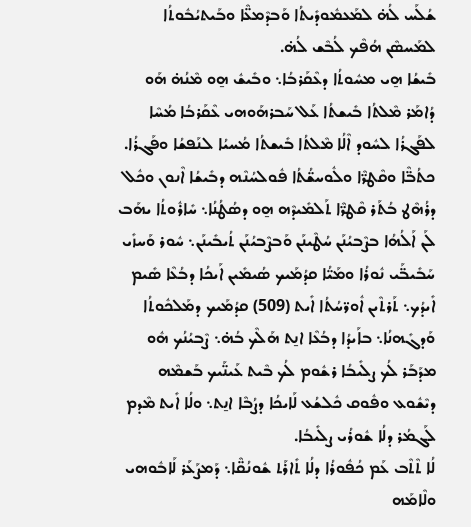ܫܳܠܰܚ ܠܳܗ̇ ܠܡܰܥܡܽܘܕܺܝܬܳܐ ܘܰܒܕܶܡܥ̈ܶܐ ܘܒܰܝܬܝܳܒܽܘܬܳܐ ܠܡܰܚܣܶܢ ܗܳܦܶܟ ܠܳܒܶܫ ܠܳܗ̇.
ܒܺܝܫܳܐ ܗ̱ܝ ܡܚܽܘܬܳܐ ܕܥܶܩܰܪܒܳܐ܆ ܘܒܺܝܫܽ ܗ̱ܘ ܡܶܢܳܗ̇ ܗܰܘ ܕܳܐܡܰܪ ܡܶܠܬܳܐ ܒܺܝܫܬܳܐ ܥܰܠ ܚܰܒܪܗܰܘܗܝ ܥܶܩܰܪܒܳܐ ܡܳܚܶܐ ܠܦܰܓܪܳܐ ܠܚܽܘܕ ܐܶܠܳܐ ܡܶܠܬܳܐ ܒܺܝܫܬܳܐ ܡܳܚܝܳܐ ܠܢܰܦܫܳܐ ܘܦܰܓܪܳܐ.
ܟܬܳܒ̈ܶܐ ܘܩܶܛܪ̈ܶܐ ܘܠܽܘܚܫ̈ܳܬܳܐ ܦܽܘܠܚܳܢܶܗ ܕܒܺܝܫܳܐ ܐܶܢܘܢ ܘܟܽܠ ܕܪܳܗܶܛ ܒܳܬܰܪ ܩܶܛܪ̈ܶܐ ܬܰܠܡܺܝܕܶܗ ܗ̱ܘ ܕܣܳܛܳܢܳܐ܆ ܚܺܐܪܽܘܬܳܐ ܝܗܰܒ ܠܰܢ ܐܰܠܳܗܳܐ ܒܨܶܒܝܳܢܰܢ ܚܳܛܶܝܢܰܢ ܘܰܒܨܶܒܝܳܢܰܢ ܬܳܝܒܺܝܢܰܢ܆ ܚܽܘܪ ܘܰܚܙܺܝ ܚܰܒܺܝܒ̈ܰܝ ܢܽܘܪܳܐ ܘܡܰܝ̈ܳܐ ܩܕܳܡܰܝܟ ܣܳܝܡܺܝܢ ܐܰܝܟܳܐ ܕܒܳܥܶܐ ܣܺܝܡ ܐܺܝܕܳܟ܆ ܬܰܪܬܶܝܢ ܐܽܘܪ̈ܚܳܬܳܐ ܐܺܝܬ (509) ܩܕܳܡܰܝܟ ܕܡܰܠܟܽܘܬܳܐ ܘܰܕܓܺܗܢܳܐ܆ ܒܐܰܝܕܳܐ ܕܒܳܥܶܐ ܐܢ̱ܬ ܗܰܠܶܟ ܒܳܗ̇܆ ܨܶܒܝܳܢܳܟ ܗܽܘ ܡܕܰܒܰܪ ܠܳܟ ܨܠܺܝܒܳܐ ܪܫܽܘܡ ܠܳܟ ܒܶܝܬ ܥܰܝܢ̈ܰܝܟ ܒܰܫܡܶܗ ܕܝܶܫܽܘܥ ܘܦܽܘܩ ܟܽܠܫܳܥ ܠܰܐܝܟܳܐ ܕܨܳܒܶܐ ܐܢ̱ܬ܆ ܘܠܳܐ ܐܺܝܬ ܡܶܕܡ ܠܰܓܡܳܪ ܕܠܳܐ ܫܽܘܪܳܝ ܨܠܺܝܒܳܐ.
ܠܳܐ ܬܶܬܶܒ ܥܰܡ ܟܳܦܽܘܪܳܐ ܕܠܳܐ ܬܺܐܪܰܬ ܫܽܘܢܳܩ̈ܶܐ܆ ܕܰܡܨܰܥܰܪ ܠܰܐܒܽܘܗܝ ܘܠܶܐܡܰܗ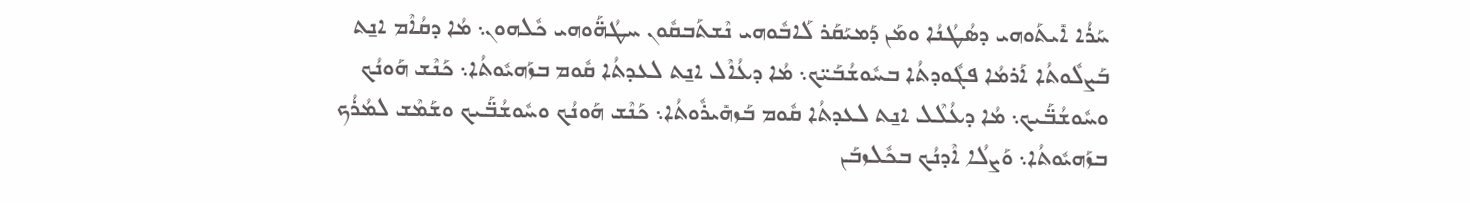ܚܰܪܳܐ ܐܺܝܬܰܘܗܝ ܕܣܳܛܳܢܳܐ ܘܡܰܢ ܕܰܡܝܰܩܰܪ ܠܰܐܒܽܘܗܝ ܢܶܫܬܰܒܩܽܘܢ ܚܛܳܗ̈ܰܘܗܝ ܟܽܠܗܘܢ܆ ܡܳܐ ܕܩܳܐܶܡ ܐܢ̱ܬ ܒܰܨܠܽܘܬܳܐ ܐܰܪܡܳܐ ܦܓܽܘܕܬܳܐ ܒܚܽܘܫܳܒܰܝ̈ܟ܆ ܡܳܐ ܕܥܳܐܶܠ ܐܢ̱ܬ ܠܥܕܬܳܐ ܩܽܘܡ ܒܙܰܗܝܽܘܬܳܐ܆ ܟܰܢܶܫ ܗܰܘܢܳܟ ܘܚܽܘܫܳܒ̈ܰܝܟ܆ ܡܳܐ ܕܥܳܠܶܠ ܐܢ̱ܬ ܠܥܕܬܳܐ ܩܽܘܡ ܒܰܙܗܺܝܪܽܘܬܳܐ܆ ܟܰܢܶܫ ܗܰܘܢܳܟ ܘܚܽܘܫܳܒ̈ܰܝܟ ܘܫܰܡܶܫ ܠܡܳܪܳܟ ܒܙܰܗܝܽܘܬܳܐ܆ ܘܰܨܠܳܐ ܐܶܕܢܳܟ ܒܟܽܠܙܒܰܢ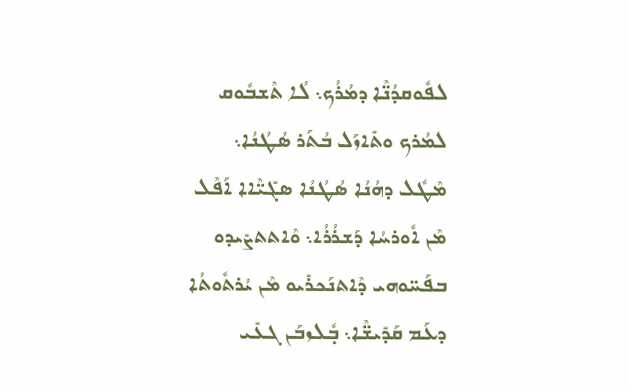ܠܦܽܘܩܕܳܢ̈ܶܐ ܕܡܳܪܳܟ܆ ܠܳܐ ܬܶܫܒܽܘܩ ܠܡܳܪܟ ܘܬܺܐܙܰܠ ܒܳܬܰܪ ܣܳܛܳܢܳܐ܆ ܡܶܛܽܠ ܕܗܳܢܳܐ ܣܳܛܳܢܳܐ ܣܓܺܝ̈ܶܐܐ ܐܰܦܶܠ ܡܶܢ ܐܽܘܪܚܳܐ ܕܰܫܪܳܪܳܐ܆ ܘܶܐܬܬܨܺܝܕܘ ܒܦܰܚ̈ܘܗܝ ܕܶܐܬܢܰܟܪܺܝܘ ܡܶܢ ܝܳܪܬܽܘܬܳܐ ܕܥܰܡ ܩܰܕܺܝܫ̈ܶܐ܆ ܒ̣ܽܠܙܒܰܢ ܓܥܺܝ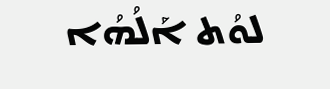ܠܘܳܬ ܐܰܠܳܗܳܐ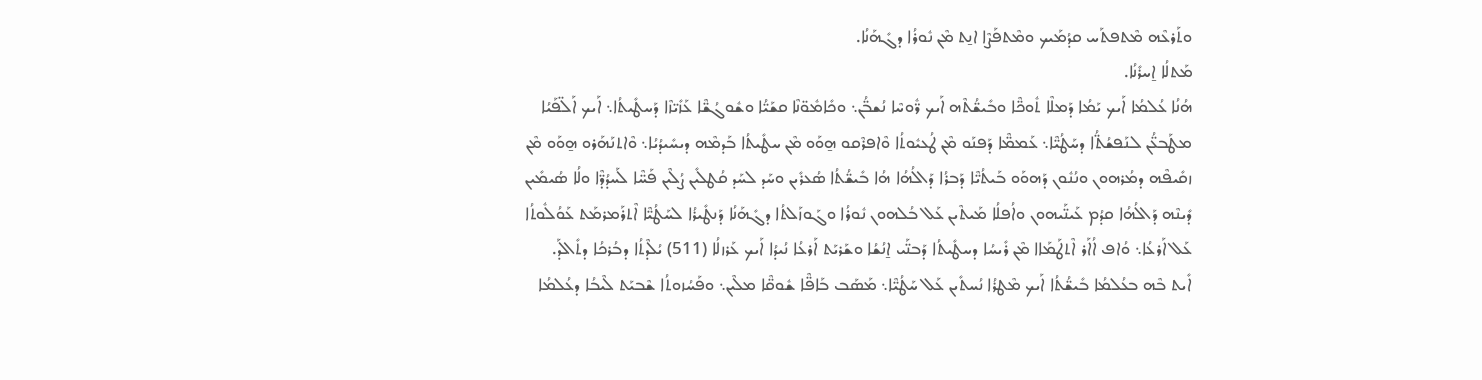ܘܬܰܪܥܶܗ ܡܶܬܦܬܰܚ ܩܕܳܡܰܝܟ ܘܡܶܬܦܰܨܶܐ ܐܢ̱ܬ ܡܶܢ ܢܽܘܪܳܐ ܕܓܺܗܰܢܳܐ.
ܡܰܬܠܳܐ ܐ̱ܚܪܺܢܳܐ.
ܗܳܢܳܐ ܥܳܠܡܳܐ ܐܰܝܟ ܝܰܡܳܐ ܕܰܡܠܶܐ ܬܽܘܟ̈ܶܐ ܘܒܺܝܫ̈ܳܬܶܗ ܐܰܝܟ ܪ̈ܽܘܚܶܐ ܢܳܫܒ̈ܳܢ܆ ܘܟܺܐܡܽܘ̈ܢܶܐ ܩܫܰܝ̈ܳܐ ܘܫܽܘܓܳܫ̈ܶܐ ܥܰܙܺܝ̈ܙܶܐ ܕܰܚܛܺܝܬܳܐ܆ ܐܰܝܟ ܐܰܠ̈ܦܰܝܳܐ ܡܛܰܒܥ̈ܳܢ ܠܢܰܦܫܳܬ̈ܳܐ ܕܚܰܛܳܝ̈ܶܐ܆ ܥܰܡܡ̈ܶܐ ܕܰܦܢܰܘ ܡܶܢ ܛܳܥܝܽܘܬܳܐ ܘܶܐܦܪܶܩܘ ܗ̱ܘܰܘ ܡܶܢ ܚܛܺܝܬܳܐ ܒܰܕܡܶܗ ܕܝܚܺܝܕܳܝܳܐ܆ ܘܶܐܬܢܰܗܰܪܘ ܗ̱ܘܰܘ ܡܶܢ ܙܩܺܝܦܶܗ ܕܡܳܪܗܘܢ ܘܢܳܢܽܘܢ ܕܰܗܘܰܘ ܒܰܝܬܳܝ̈ܶܐ ܕܰܒܪܳܐ ܕܰܐܠܳܗܳܐ ܗܳܐ ܒܺܝܫ̈ܳܬܳܐ ܣܳܥܪܺܝܢ ܘܚܰܕ ܠܚܰܕ ܩܳܛܠܺܝܢ ܨܳܠܶܝܢ ܦܰܚ̈ܶܐ ܠܰܚܕܳܕ̈ܶܐ ܘܠܳܐ ܣܳܝܡܺܝܢ ܕܺܝܢܶܗ ܕܰܐܠܳܗܳܐ ܩܕܳܡ ܥܰܝܢ̈ܰܝܗܘܢ ܘܐܳܦܠܳܐ ܡܰܝܬܶܝܢ ܥܰܠ ܒܳܠܗܘܢ ܢܽܘܪܳܐ ܘܓܰܘܙܰܠܬܳܐ ܕܓܺܗܰܢܳܐ ܕܰܢܛܺܝܪܳܐ ܠܚܰܛܳܝ̈ܶܐ ܐܶܬܪܰܡܪܡܰܬ ܥܰܘܳܠܽܘܬܳܐ ܥܰܠ ܐܰܪܥܳܐ܆ ܘܳܐܦ ܐܳܐܰܪ ܐܶܬܛܰܡܰܐܐ ܡܶܢ ܪܺܝܚܳܐ ܕܚܛܺܝܬܳܐ ܕܰܒܢ̈ܰܝ ܐ̱ܢܳܫܳܐ ܘܫܰܪܝܰܬ ܐܰܪܥܳܐ ܢܳܝܕܳܐ ܐܰܝܟ ܥܰܪܙܠܳܐ (511) ܝܳܠܶܕܬܳܐ ܕܒܳܪܟܳܐ ܕܬܺܐܠܰܕ.
ܐܺܝܬ ܒܶܗ ܒܥܳܠܡܳܐ ܒܺܝܫ̈ܳܬܳܐ ܐܰܝܟ ܡܶܛܪܳܐ ܢܳܚܬܺܝܢ ܥܰܠ ܚܰܛܳܝ̈ܶܐ܆ ܡܰܣܰܒ ܒܰܐܦ̈ܶܐ ܫܽܘܩ̈ܶܐ ܡܠܶܝܢ܆ ܘܦܰܚܳܙܘܬܳܐ ܫܶܒܝܰܬ ܠܶܝܒܳܐ ܕܥܳܠܡܳܐ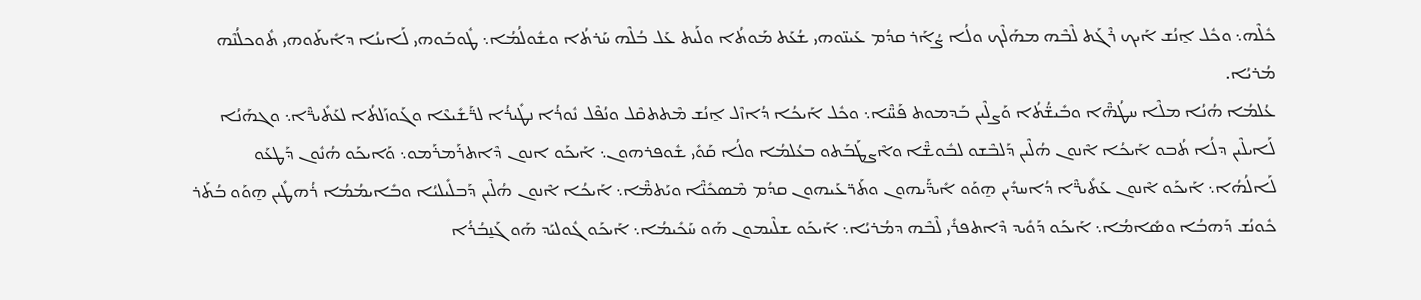ܟܽܠܶܗ܆ ܘܟܽܠ ܐ̱ܢܳܫ ܐܰܝܟ ܪܶܓܰܬ ܠܶܒܶܗ ܡܗܰܠܶܟ ܘܠܳܐ ܨܳܐܰܪ ܩܕܳܡ ܥܰܝܢ̈ܘܗܝ ܫܳܥܰܬ ܡܰܘܬܳܐ ܘܠܰܝܬ ܥܰܠ ܒܳܠܶܗ ܚܰܪܬܳܐ ܘܫܽܘܠܳܡܳܐ܆ ܛܽܘܒܰܘܗܝ ܠܰܐܝܢܳܐ ܕܐܺܝܬܰܘܗܝ ܬܽܘܟܠܳܢܶܗ ܡܳܪܝܳܐ.
ܥܳܠܡܳܐ ܗܳܢܳܐ ܡܠܶܐ ܚܛܳܗ̈ܶܐ ܘܒܺܝܫ̈ܳܬܳܐ ܘܰܨܠܶܝܢ ܒܰܕܡܘܬ ܦܰܚ̈ܶܐ܆ ܘܟܽܠ ܐܰܝܟܳܐ ܕܳܐܙܶܠ ܐ̱ܢܳܫ ܡܶܬܬܩܶܠ ܘܢܳܦܶܠ ܢܽܘܪܳܐ ܢܛܺܝܪܳܐ ܠܪ̈ܰܫܺܝܥܶܐ ܘܓܰܘܙܰܠܬܳܐ ܠܥܰܬܺܝܪ̈ܶܐ܆ ܘܓܗܰܢܳܐ ܠܰܐܝܠܶܝܢ ܕܠܳܐ ܬܳܒܘ ܐܰܝܟܳܐ ܐܶܢܘܢ ܗܳܠܶܝܢ ܕܰܠܒܶܫܘ ܠܒܽܘܫ̈ܶܐ ܘܐܶܨܛܰܒܰܬܘ ܒܥܳܠܡܳܐ ܘܠܳܐ ܩܰܘܺܝ ܫܽܘܦܪܗܘܢ܆ ܐܰܝܟܰܘ ܐܢܘܢ ܕܶܐܬܪܰܡܪܰܡܘ܆ ܘܰܐܝܟܰܘ ܗܳܢܽܘܢ ܕܰܛܥܰܘ ܠܰܐܠܳܗܳܐ܆ ܐܰܝܟܰܘ ܐܶܢܘܢ ܥܰܬܺܝܪ̈ܶܐ ܕܳܐܚܕܺܝܢ ܗ̱ܘܰܘ ܐܺܝܕ̈ܰܝܗܘܢ ܘܬܰܪ̈ܥܰܝܗܘܢ ܩܕܳܡ ܡܶܣܟܺܢ̈ܶܐ ܘܝܰܬܡ̈ܶܐ܆ ܐܰܝܟܳܐ ܐܶܢܘܢ ܗܳܠܶܝܢ ܕܰܒܠܺܝܠܝܳܐ ܘܒܺܐܝܡܳܡܳܐ ܪܳܗܛܺܝܢ ܗ̱ܘܰܘ ܒܳܬܰܪ ܟܽܘܢܳܫ ܕܰܗܒܳܐ ܘܣܺܐܡܳܐ܆ ܐܰܝܟܰܘ ܕܰܘܺܝܕ ܕܶܐܬܦܪܺܝ ܠܶܒܶܗ ܕܡܳܪܝܳܐ܆ ܐܰܝܟܰܘ ܫܠܶܝܡܘܢ ܗܰܘ ܚܰܟܺܝܡܳܐ܆ ܐܰܝܟܰܘ ܓܽܘܠܝܰܕ ܗܰܘ ܓܰܢ̱ܒܳܪܳܐ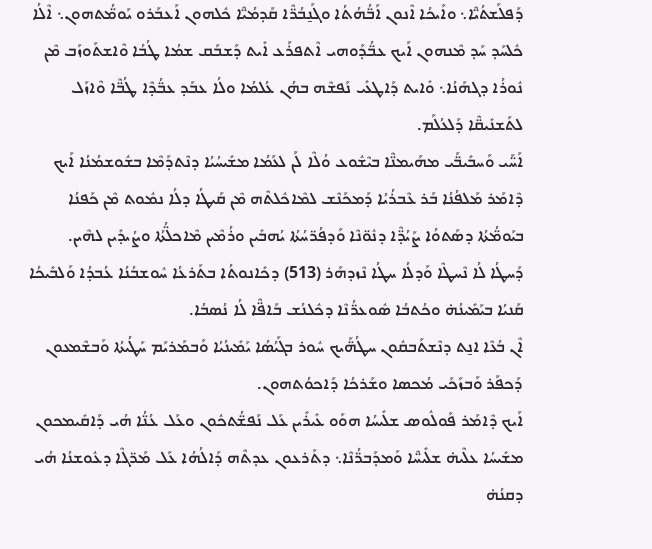ܕܰܦܠܰܫܬܳܝ̈ܶܐ܆ ܘܐܰܝܟܳܐ ܐܶܢܘܢ ܐܰܒ̈ܳܗܳܬܳܐ ܘܓܰܢ̱ܒܳܪ̈ܶܐ ܩܰܕܡܳܝ̈ܶܐ ܟܽܠܗܘܢ ܐܰܥܒܰܪܘ ܝܰܘܡ̈ܳܬܗܘܢ܆ ܐܶܠܳܐ ܟܽܠܚܰܕ ܚܰܕ ܡܶܢܗܘܢ ܐܰܝܟ ܥܒ̈ܳܕܰܘܗܝ ܐܶܬܦܪܰܥ ܐܺܝܬ ܕܰܫܒܰܩ ܫܡܳܐ ܛܳܒܳܐ ܘܶܐܫܬܰܘܙܰܒ ܡܶܢ ܢܽܘܪܳܐ ܕܓܗܰܢܳܐ܆ ܘܺܐܝܬ ܕܰܐܛܥܺܝ ܢܰܦܫܶܗ ܒܗܳܢ ܥܳܠܡܳܐ ܘܠܳܐ ܥܒܰܕ ܥܒ̈ܳܕܶܐ ܛܳܒ̈ܶܐ ܘܶܐܙܰܠ ܠܬܰܫܢܺܝܩ̈ܶܐ ܕܰܠܥܳܠܰܡ.
ܐܰܚ̈ܰܝ ܘܰܚܒܺܝܒ̈ܰܝ ܡܗܰܝܡܢ̈ܶܐ ܒܝܶܫܽܘܥ ܘܳܠܶܐ ܠܰܢ ܠܥܰܡܳܐ ܡܫܺܝܚܳܝܳܐ ܕܢܶܬܕܰܡܶܐ ܒܫܽܘܫܡܳܢܳܐ ܐܰܝܟ ܕܶܐܡܰܪ ܡܰܠܦܳܢܳܐ ܒܰܪ ܥܶܒܪܳܝܳܐ ܕܰܡܟܰܢܶܫ ܠܡܶܐܟܽܠܬܶܗ ܡܶܢ ܩܰܝܛܳܐ ܕܠܳܐ ܢܡܽܘܬ ܡܶܢ ܟܰܦܢܳܐ ܒܝܰܘܡ̈ܳܬܳܐ ܕܣܰܬܘܳܐ ܨܰܝܳܕ̈ܶܐ ܕܢܽܘ̈ܢܶܐ ܘܰܕܦܳܪ̈ܚܳܬܳܐ ܝܳܗܒܺܝܢ ܘܪܳܡܶܝܢ ܡܶܐܟܠ̈ܳܬܳܐ ܘܨܳܝܕܺܝܢ ܠܗܶܝܢ.
ܕܰܚܛܳܐ ܠܳܐ ܢܶܚܛܶܐ ܘܰܕܠܳܐ ܚܛܳܐ ܢܶܙܕܗܰܪ (513) ܕܟܺܐܢܘܬܳܐ ܒܬܰܪܥܳܐ ܚܽܘܫܒܳܢܳܐ ܥܳܒܕܳܐ ܘܰܠܒܺܝܟܳܐ ܩܰܢܝܳܐ ܒܝܰܡܺܝܢܳܗ̇ ܘܟܳܬܒܳܐ ܣܽܘܥܪ̈ܳܢܶܐ ܕܟܽܠܢܳܫ ܒܰܐܦ̈ܶܐ ܠܳܐ ܢܳܣܒܳܐ.
ܐܶܢ ܒܳܥܶܐ ܐܢ̱ܬ ܕܢܶܫܬܰܒܩܽܘܢ ܚܛܳܗ̈ܰܝܟ ܚܽܘܪ ܒܓܰܝܳܣܳܐ ܝܰܡܺܝܢܳܝܳܐ ܘܰܒܡܰܪܝܰܡ ܚܰܛܳܝܬܳܐ ܘܰܒܫܶܡܥܘܢ ܕܰܟܦܰܪ ܘܰܒܙܰܟܰܝ ܡܳܟܣܐ ܘܫܰܪܟܳܐ ܕܰܐܟܘܳܬܗܘܢ.
ܐܰܝܟ ܕܶܐܡܰܪ ܦܰܘܠܽܘܣ ܫܠܺܝܚܳܐ ܗܘܰܘ ܥܺܝܪܺܝܢ ܥܰܠ ܢܰܦܫ̈ܳܬܟܽܘܢ ܘܥܰܠ ܥܳܢ̈ܳܐ ܗܳܝ ܕܰܐܩܺܝܡܟܘܢ ܡܫܺܝܚܳܐ ܥܠܶܝܗ̇ ܫܠܺܝܚ̈ܶܐ ܘܰܡܕܰܒܪ̈ܳܢܶܐ܆ ܕܬܰܪܥܘܢ ܥܕܬܶܗ ܕܰܐܠܳܗܳܐ ܥܰܠ ܡܰܪ̈ܓܶܐ ܕܥܽܘܫܢܳܐ ܗܳܝ ܕܩܢܳܗ̇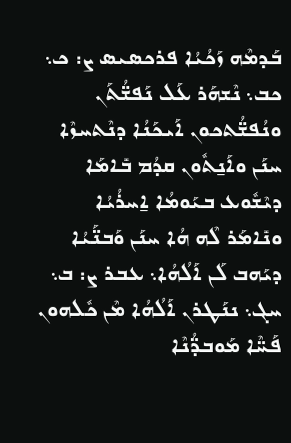ܒܰܕܡܶܗ ܙܰܟܳܝܳܐ ܦܪܟܣܝܣ ܨ: ܟ܆ ܟܒ܆ ܢܶܫܗܰܪ ܥܰܠ ܢܰܦܫ̈ܳܬܰܢ ܘܢܳܦܫ̈ܳܬܟܘܢ ܐܰܝܟܰܢܳܐ ܕܢܶܬܚܙܶܐ ܚܢܰܢ ܘܐܰܢ̱ܬܽܘܢ ܩܕܳܡ ܒܺܐܡܰܐ ܕܝܶܫܽܘܥ ܒܝܰܘܡܳܐ ܐ̱ܚܪܳܝܳܐ ܘܢܺܐܡܰܪ ܠܶܗ ܗܳܐ ܚܢܰܢ ܘܰܒܢ̈ܰܝܳܐ ܕܝܰܗܒ ܠܰܢ ܐܰܠܳܗܳܐ܆ ܥܒܪ ܨ: ܒ܆ ܚܓ܆ ܢܢܰܛܪܢ ܐܰܠܳܗܳܐ ܡܶܢ ܟܽܠܗܘܢ ܦܰܚ̈ܶܐ ܡܰܘܒܕ̈ܳܢܶܐ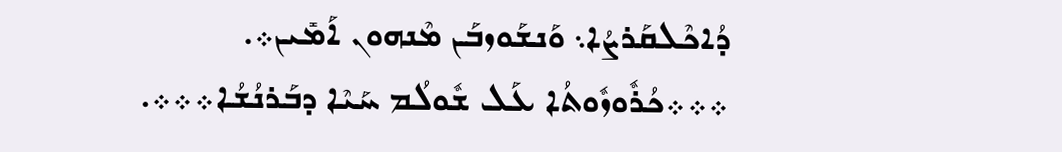ܕܳܐܟܶܠܩܰܪܨܳܐ܆ ܘܰܢܫܰܘܙܒܰܢ ܡܶܢܗܘܢ ܐܰܡܺܝܢ܀.
܀܀܀ܟܳܪܽܘܙܽܘܬܳܐ ܥܰܠ ܫܽܘܠܳܡ ܚܰܝܶܐ ܕܒܰܪܢܳܫܳܐ܀܀܀.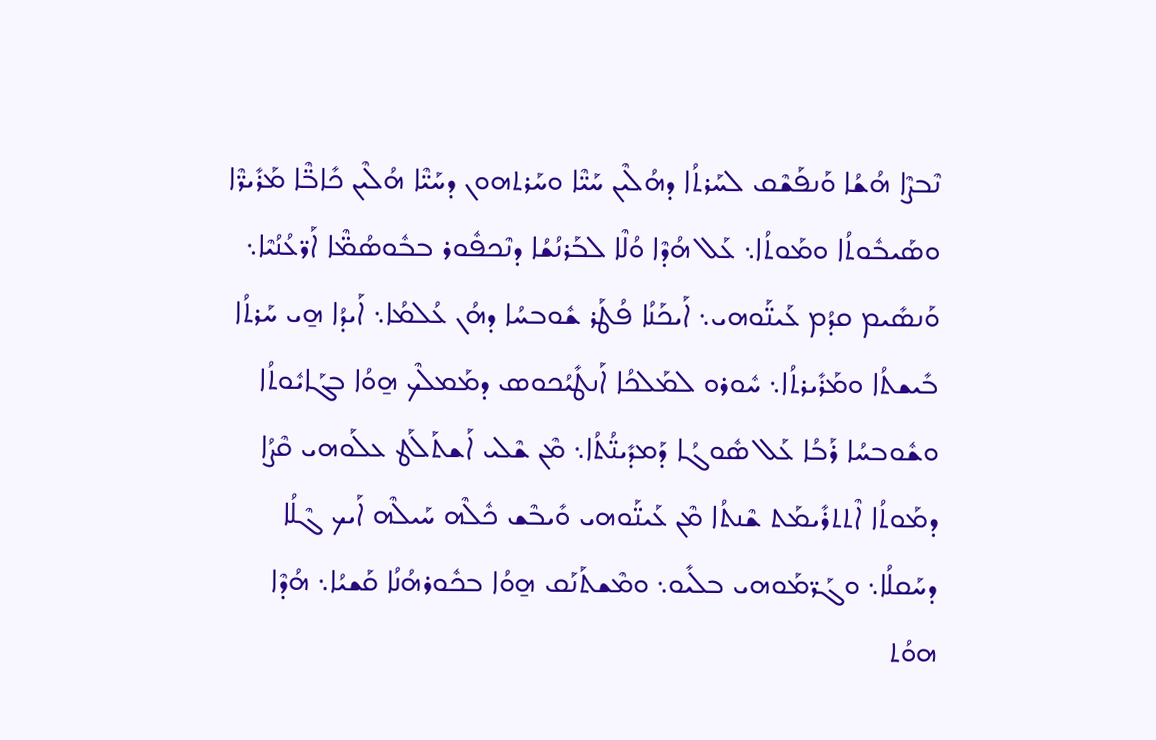ܢܶܒܨܶܐ ܗܳܫܳܐ ܘܰܢܦܰܫܶܩ ܠܚܰܪܬܳܐ ܕܗܳܠܶܝܢ ܚܰܝ̈ܶܐ ܘܚܰܪܬܗܘܢ ܕܚܰܝ̈ܶܐ ܗܳܠܶܝܢ ܟܺܐܒ̈ܶܐ ܡܰܪܺܝܪ̈ܶܐ ܘܣܰܝܒܽܘܬܳܐ ܘܡܰܘܬܳܐ܆ ܥܰܠ ܗܳܕܶܐ ܘܳܠܶܐ ܠܒܰܪܢܳܫܳܐ ܕܢܶܟܦܽܘܪ ܒܒܽܘܣܳܡ̈ܶܐ ܐܰܪ̈ܥܳܢܳܝܶܐ܆ ܘܰܢܣܺܝܡ ܩܕܳܡ ܥܰܝܢ̈ܰܘܗܝ܆ ܐܰܝܟܰܢܳܐ ܦܳܛܰܪ ܫܽܘܒܚܳܐ ܕܗܳܢ ܥܳܠܡܳܐ܆ ܐܰܝܕܳܐ ܗ̱ܝ ܚܰܪܬܳܐ ܒܺܝܫܬܳܐ ܘܡܰܪܺܝܪܬܳܐ܆ ܚܽܘܪܘ ܠܡܰܠܟܳܐ ܐܰܢܛܺܝܳܟܘܣ ܕܡܰܡܠܶܟ ܗ̱ܘܳܐ ܒܓܰܐܝܽܘܬܳܐ ܘܫܽܘܒܚܳܐ ܪܰܒܳܐ ܥܰܠ ܣܽܘܓܳܐ ܕܰܡܕܺܝܢ̈ܳܬܳܐ܆ ܡܶܢ ܫܶܠܝ ܐܰܫܬܰܠܰܛ ܥܠܰܘܗܝ ܩܶܨܳܐ ܕܡܰܘܬܳܐ ܐܶܬܬܪܺܝܡܰܬ ܫܶܢܬܳܐ ܡܶܢ ܥܰܝܢ̈ܰܘܗܝ ܘܺܝܒܶܫ ܟܽܠܶܗ ܚܰܝܠܶܗ ܐܰܝܟ ܓܶܠܳܐ ܕܚܰܩܠܳܐ܆ ܘܓܰܪ̈ܡܰܘܗܝ ܒܠܺܝܘ܆ ܘܡܶܫܬܰܢܰܩ ܗ̱ܘܳܐ ܒܟܽܘܪܗܳܢܳܐ ܩܰܫܝܳܐ܆ ܗܳܕܶܐ ܗܘܳܬ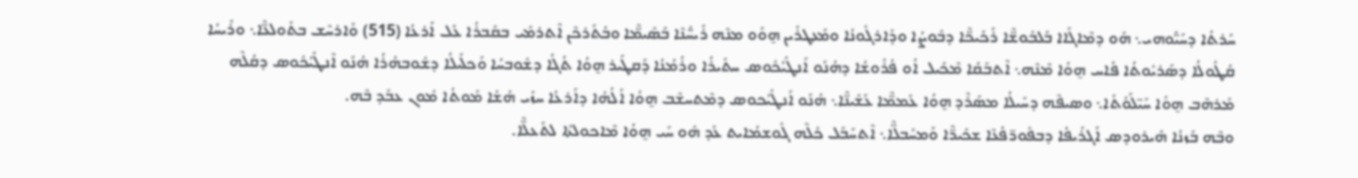ܚܰܪܬܳܐ ܕܚܰܝ̈ܰܘܗܝ܆ ܗܰܘ ܕܡܶܐܓܰܐܐ ܒܰܠܒܽܘܫ̈ܶܐ ܪܰܟܺܝܟ̈ܶܐ ܕܒܽܘܨܳܐ ܘܕܰܐܪܓܽܘܢܳܐ ܘܡܰܥܛܪܺܝܢ ܗ̱ܘܰܘ ܡܢܶܗ ܪܺܝܚ̈ܳܢܶܐ ܒܰܣܺܝܡ̈ܶܐ ܘܒܳܬܰܪܟܶܢ ܐܶܬܪܡܺܝ ܒܩܰܒܪܳܐ ܥܰܠ ܐܰܪܥܳܐ (515) ܘܰܐܪܚܶܫ ܒܬܰܘܠܥ̈ܶܐ܆ ܘܪܺܝܚܳܐ ܩܳܛܽܘܠܳܐ ܕܣܰܪܝܽܘܬܳܐ ܦܳܐܚ ܗ̱ܘܳܐ ܡܶܢܶܗ܆ ܐܶܬܒܰܩܳܐ ܡܶܟܺܝܠ ܐܳܘ ܦܳܪܽܘܫܳܐ ܕܗܳܢܰܘ ܐܰܢܛܺܝܳܟܽܘܣ ܚܬܺܝܪܳܐ ܘܪܳܡܳܢܳܐ ܕܰܩܛܺܝܪ ܗ̱ܘܳܐ ܬܳܓܳܐ ܕܫܽܘܒܚܳܐ ܘܰܟܠܺܝܠܳܐ ܕܫܽܘܒܗܳܪܳܐ ܗܳܢܰܘ ܐܶܢܛܺܝܳܟܽܘܣ ܕܩܳܠܶܗ ܡܰܪܗܶܒ ܗ̱ܘܳܐ ܚܰܝ̈ܠܰܘܳܬܳܐ܆ ܘܣܝܦܶܗ ܕܚܺܝܠܳܐ ܡܣܰܪܶܕ ܗ̱ܘܳܐ ܥܰܡܡ̈ܶܐ ܥܰܫܺܝܢ̈ܶܐ܆ ܗܳܢܰܘ ܐܰܢܛܺܝܳܟܘܣ ܕܡܶܬܚܫܶܒ ܗ̱ܘܳܐ ܐܰܠܳܗܳܐ ܕܐܰܪܥܳܐ ܚܙܺܝ ܗܳܫܳܐ ܡܰܘܬܳܐ ܡܽܘܢ ܥܒܰܕ ܒܶܗ.
ܘܒܶܗ ܒܰܙܢܳܐ ܗܺܝܪܘܕܣ ܐܰܓܪܺܝܦܳܐ ܕܒܦܽܘܪ̈ܦܳܥܶܐ ܫܟܺܝܪ̈ܶܐ ܘܰܡܚܰܒܠ̈ܶܐ܆ ܐܶܬܚܰܒܰܠ ܟܽܠܶܗ ܓܽܘܫܡܳܐܝܬ ܥܰܕ ܗܽܘ ܚܰܝ ܗ̱ܘܳܐ ܡܶܐܟܘܠܬܳܐ ܠܬܰܥܠ̈ܶܐ.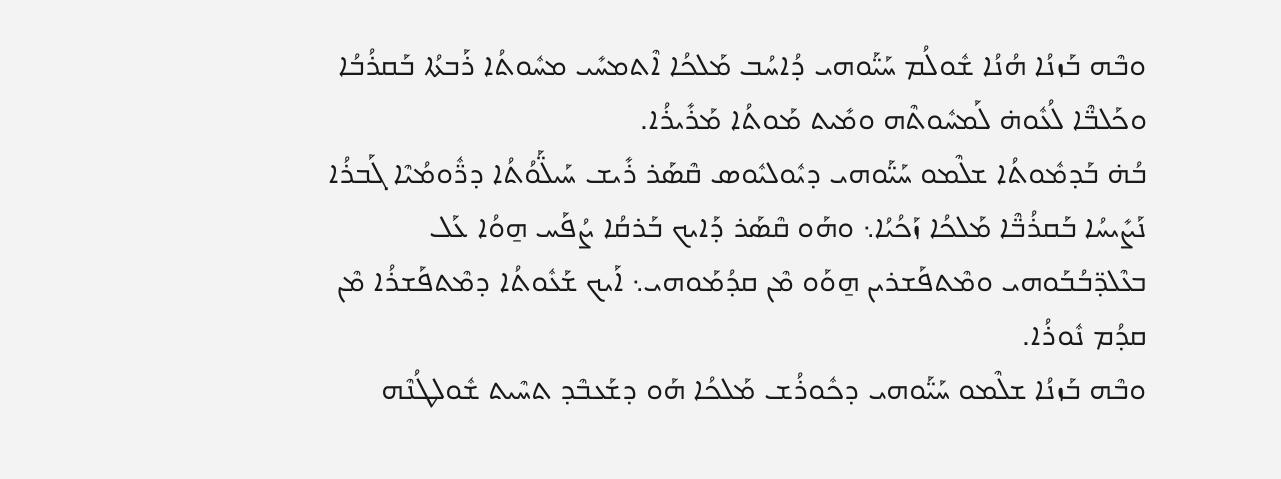ܘܒܶܗ ܒܰܙܢܳܐ ܗܳܢܳܐ ܫܽܘܠܳܡ ܚܰܝ̈ܰܘܗܝ ܕܳܐܚܳܒ ܡܰܠܟܳܐ ܐܶܬܡܚܺܝ ܡܚܽܘܬܳܐ ܪܰܒܬܳܐ ܒܰܩܪܳܒܳܐ ܘܟܰܠܒ̈ܶܐ ܠܳܥܽܘܗ̇ ܠܰܡܚܽܘܬܶܗ ܘܡܺܝܬ ܡܰܘܬܳܐ ܡܰܪܺܝܪܳܐ.
ܒܳܗ̇ ܒܰܕܡܽܘܬܳܐ ܫܠܶܡܘ ܚܰܝ̈ܰܘܗܝ ܕܝܽܘܠܝܽܘܣ ܩܶܣܰܪ ܪܺܝܫ ܚܰܝܠ̈ܰܘܳܬܳܐ ܕܪ̈ܽܘܡܳܝܶܐ ܓܰܒܪܳܐ ܢܰܨܺܝܚܳܐ ܒܰܩܪܳܒ̈ܶܐ ܡܰܠܟܳܐ ܙܰܟܳܝܳܐ܆ ܘܗܰܘ ܩܶܣܰܪ ܕܰܐܝܟ ܒܰܪܩܳܐ ܨܳܦܰܚ ܗ̱ܘܳܐ ܥܰܠ ܒܥܶܠܕ̈ܒܳܒܰܘܗܝ ܘܡܶܬܦܰܫܪܝܢ ܗ̱ܘܰܘ ܡܶܢ ܩܕܳܡܰܘܗܝ܆ ܐܰܝܟ ܫܰܥܽܘܬܳܐ ܕܡܶܬܦܰܫܪܳܐ ܡܶܢ ܩܕܳܡ ܢܽܘܪܳܐ.
ܘܒܶܗ ܒܰܙܢܳܐ ܫܠܶܡܘ ܚܰܝ̈ܰܘܗܝ ܕܟܽܘܪܳܫ ܡܰܠܟܳܐ ܗܰܘ ܕܫܰܥܒܶܕ ܬܚܶܝܬ ܫܽܘܠܛܳܢܶܗ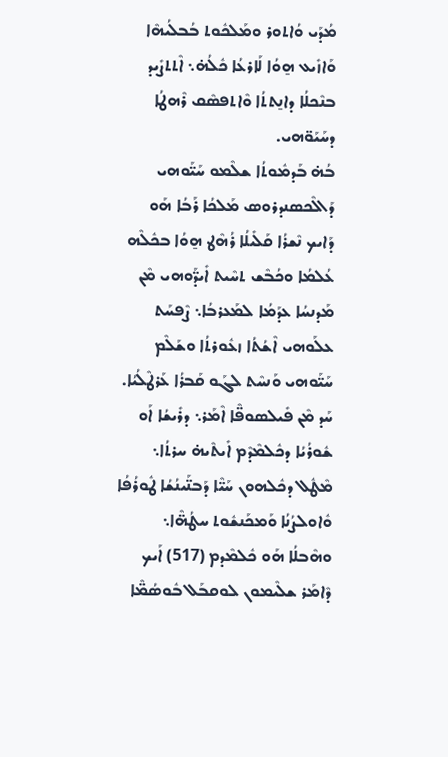ܡܳܕܰܝ ܘܳܐܬܘܪ ܘܡܰܠܟܽܘܬ ܒܳܒܠܳܝܗܶܐ ܘܰܐܙܺܝܥ ܗ̱ܘܳܐ ܠܰܐܪܥܳܐ ܟܽܠܳܗ̇܆ ܐܶܬܬܨܺܝܕ ܒܢܶܟܠܳܐ ܕܐܢ̱ܬܬܳܐ ܘܶܐܬܦܣܶܩ ܪܶܗܛܳܐ ܕܚܰܝܰܘ̈ܗܝ.
ܒܳܗ̇ ܒܰܕܡܽܘܬܳܐ ܫܠܶܡܘ ܚܰܝ̈ܰܘܗܝ ܕܰܐܠܶܟܣܢܕܪܘܣ ܡܰܠܟܳܐ ܪܰܒܳܐ ܗܰܘ ܕܰܐܝܟ ܢܶܫܪܳܐ ܩܰܠܺܝܠܳܐ ܪܳܗܶܛ ܗ̱ܘܳܐ ܒܟܽܠܶܗ ܥܳܠܡܳܐ ܘܟܳܒܶܫ ܬܚܶܝܬ ܐܺܝܕ̈ܰܘܗܝ ܡܶܢ ܡܰܕܢܚܳܐ ܥܕܰܡܳܐ ܠܡܰܥܪܒܳܐ܆ ܨܶܦܚܰܬ ܥܠܰܘܗܝ ܐܶܫܳܬܳܐ ܙܥܽܘܪܬܳܐ ܘܫܰܠܶܡ ܚܰܝ̈ܰܘܗܝ ܘܰܢܚܶܬ ܠܓܰܘ ܩܰܒܪܳܐ ܥܰܪܛܶܠܳܝܳܐ.
ܚܰܕ ܡܶܢ ܦܺܝܠܣܘܦ̈ܶܐ ܐܶܡܰܪ܆ ܕܪܺܝܫܳܐ ܐܰܘ ܫܽܘܪܳܝܳܐ ܕܟܽܠܡܶܕܶܡ ܐܺܝܬܶܝܗ̇ ܚܪܬܳܐ܆ ܡܶܛܽܠ ܕܟܽܠܗܘܢ ܚܰܝ̈ܶܐ ܕܰܒܢ̈ܰܝܢܳܫܳܐ ܛܽܘܪܳܦܳܐ ܘܽܐܘܠܨܳܢܳܐ ܘܰܡܟܰܢܫܽܘܬ ܚܛܳܗ̈ܶܐ܆ ܘܗܶܒܠܳܐ ܗܰܘ ܟܽܠܡܶܕܡ (517) ܐܰܝܟ ܕܶܐܡܰܪ ܫܠܶܝܡܘܢ ܠܘܩܒܰܠ ܒܽܘܣܳܡ̈ܶܐ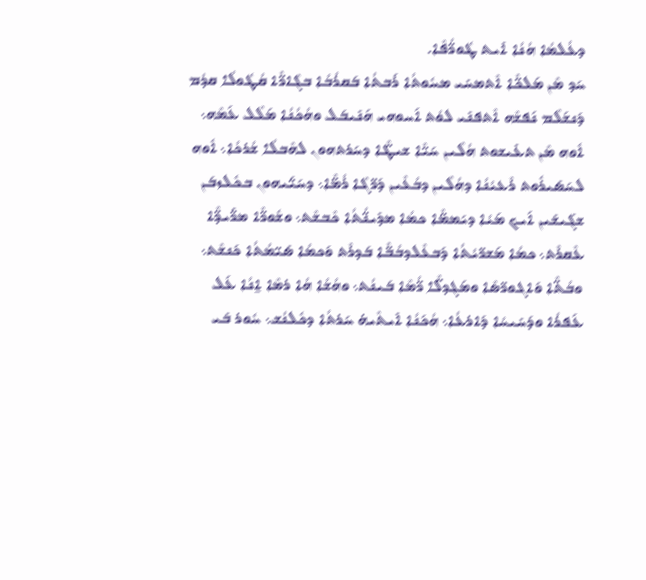ܕܥܳܠܡܳܐ ܗܳܢܳܐ ܐܺܝܬ ܛܽܘܪ̈ܳܦܶܐ.
ܚܰܕ ܡܶܢ ܡܰܠܟ̈ܶܐ ܐܶܬܡܚܺܝ ܡܚܽܘܬܳܐ ܪܰܒܬܳܐ ܒܰܩܪܳܒܳܐ ܒܓܶܐܪ̈ܶܐ ܩܳܛܽܘܠܳܐ ܩܕܳܡ ܕܰܢܫܰܠܶܡ ܢܰܦܫܶܗ ܐܶܬܦܢܺܝ ܠܘܳܬ ܐܰܚܘܗܝ ܗܰܢܺܝܒܰܠ ܘܗܳܟܳܢܳܐ ܡܰܠܶܠ ܥܰܡܶܗ܆ ܐܽܘܗ ܡܶܢ ܬܥܺܝܫܘܬ ܗܳܠܶܝܢ ܚܰܝ̈ܶܐ ܫܝܛ̈ܶܐ ܕܚܰܪܬܗܘܢ ܠܗܶܒܠܳܐ ܫܳܪܟܳܐ܆ ܐܽܘܗ ܠܚܰܣܺܝܪܽܘܬ ܪܶܥܝܳܢܳܐ ܕܗܳܠܶܝܢ ܕܒܳܥܶܝܢ ܕܰܪ̈ܓܶܐ ܪܳܡ̈ܶܐ܆ ܕܚܰܝ̈ܰܝܗܘܢ ܒܟܽܠܙܒܰܢ ܫܓܺܝܫܺܝܢ ܐܰܝܟ ܡܰܝܳܐ ܕܝܰܡܡ̈ܶܐ ܟܡܳܐ ܡܕܺܝܢ̈ܳܬܳܐ ܟܶܒܫܶܬ܆ ܘܫܽܘܪ̈ܶܐ ܡܪ̈ܺܝܕ̈ܶܐ ܥܶܩܪܶܬ܆ ܟܡܳܐ ܡܰܫܪ̈ܝܳܬܳܐ ܕܰܒܥܶܠܕܒܳܒ̈ܶܐ ܒܰܕܪܶܬ ܘܰܟܡܳܐ ܣܺܝ̈ܡܳܬܳܐ ܟܰܢܫܶܬ܆ ܘܒܳܬ̈ܶܐ ܘܰܐܓܘܪ̈ܣܶܐ ܘܡܰܓܕܠ̈ܶܐ ܪ̈ܳܡܶܐ ܒܰܝܢܳܬ܆ ܘܗܳܫܳܐ ܗܳܐ ܪܡܶܐ ܐ̱ܢܳܐ ܥܰܠ ܥܰܦܪܳܐ ܘܕܰܚܺܝܚܳܐ ܕܰܐܪܥܳܐ܆ ܗܳܟܰܢܳܐ ܐܺܝܬܶܝܗ̇ ܚܰܪܬܳܐ ܕܟܽܠܢܳܫ܆ ܚܽܘܪ ܒܺܝ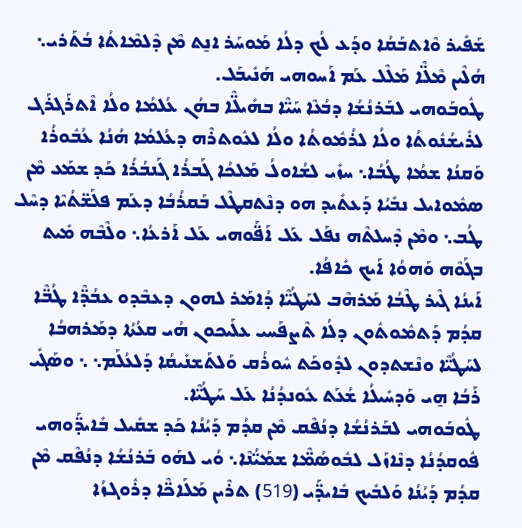ܫܰܦܺܝܪ ܘܶܐܬܒܰܩܳܐ ܘܕܰܥ ܠܳܟ ܕܠܳܐ ܡܰܘܚܰܪ ܐܢ̱ܬ ܡܶܢ ܕܶܠܡܶܐܬܳܐ ܒܳܬܰܪܝ܆ ܗܳܠܶܝܢ ܡܶܠ̈ܶܐ ܡܰܠܶܠ ܥܰܡ ܐܰܚܘܗܝ ܗܰܢܺܝܒܰܠ.
ܛܽܘܒܰܘܗܝ ܠܒܰܪܢܳܫܳܐ ܕܒܳܥܶܐ ܚܰܝ̈ܶܐ ܒܗܺܝܠ̈ܶܐ ܒܗܳܢ ܥܳܠܡܳܐ ܘܠܳܐ ܐܶܬܪܰܓܪܰܓ ܠܪܺܝܫܳܢܽܘܬܳܐ ܘܠܳܐ ܠܪܳܡܽܘܬܳܐ ܘܠܳܐ ܠܥܽܘܬܪܶܗ ܕܥܳܠܡܳܐ ܗܳܢܳܐ ܥܳܒܽܘܪܳܐ ܘܰܩܢܳܐ ܫܡܳܐ ܛܳܒܳܐ܆ ܚܙܺܝ ܠܫܳܐܘܠܳ ܡܰܠܟܳܐ ܓܰܒܪܳܐ ܓܰܢܒܳܪܳܐ ܟܰܕ ܫܡܰܥ ܡܶܢ ܣܡܽܘܐܝܠ ܢܒܺܝܳܐ ܕܰܥܬܺܝܕ ܗܘ ܕܢܶܬܩܛܶܠ ܒܰܩܪܳܒܳܐ ܕܥܰܡ ܦܠܰܫ̈ܬܳܝܶܐ ܕܚܶܠ ܛܳܒ܆ ܘܡܶܢ ܕܶܚܠܬܶܗ ܢܦܰܠ ܥܰܠ ܐܰܦ̈ܰܘܗܝ ܥܰܠ ܐܰܪܥܳܐ܆ ܘܠܶܒܶܗ ܡܺܝܬ ܒܓܰܘܶܗ ܘܰܗܘܳܐ ܐܰܝܟ ܟܺܐܦܳܐ.
ܐܰܝܢܳܐ ܓܶܝܪ ܛܶܒܳܐ ܡܰܪܗܶܒ ܠܚܰܛܳܝ̈ܶܐ ܕܳܐܡܰܪ ܠܗܘܢ ܕܥܒܶܕܘ ܥܒܳܕ̈ܶܐ ܛܳܒ̈ܶܐ ܩܕܳܡ ܕܰܬܡܽܘܬܽܘܢ ܕܠܳܐ ܬܶܨܦܰܚܝ ܥܠܰܝܟܘܢ ܗܳܝ ܩܥܳܬܳܐ ܕܡܰܪܗܒܳܐ ܠܚܰܛܳܝ̈ܶܐ ܘܢܶܫܬܕܘܢ ܠܕܽܘܟܰܬ ܚܽܘܪܳܩ ܘܰܠܬܰܫܢܺܝܩܳܐ ܕܰܠܥܳܠܰܡ܆ ܆ ܘܣܰܓܺܝ ܪܰܒܳܐ ܗ̱ܝ ܘܰܕܚܺܝܠܳܐ ܫܳܥܰܬ ܥܽܘܢܕܳܢܳܐ ܥܰܠ ܚܰܛܳܝ̈ܶܐ.
ܛܽܘܒܰܘܗܝ ܠܒܰܪܢܳܫܳܐ ܕܢܳܦܶܩ ܡܶܢ ܩܕܳܡ ܕܰܝܳܢܳܐ ܟܰܕ ܫܩܺܝܠ ܒܺܐܝܕ̈ܰܘܗܝ ܦܽܘܩܕܳܢܳܐ ܕܢܶܐܙܰܠ ܠܒܽܘܣܳܡ̈ܶܐ ܫܡܰܝ̈ܳܢܶܐ܆ ܘܳܝ ܠܗܰܘ ܒܰܪܢܳܫܳܐ ܕܢܳܦܶܩ ܡܶܢ ܩܕܳܡ ܕܰܝܳܢܳܐ ܘܰܠܒܺܝܟ ܒܺܐܝܕ̈ܰܝ (519) ܬܪܶܝܢ ܡܰܠܰܐܟ̈ܶܐ ܕܪܽܘܓܙܳܐ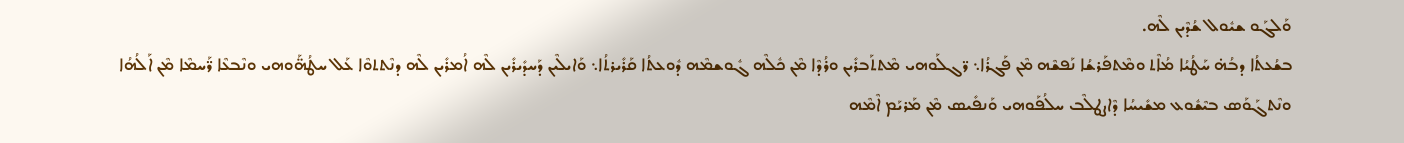ܘܰܠܓܰܘ ܫܝܽܘܠ ܫܳܕܶܝܢ ܠܶܗ.
ܒܫܳܥܬܳܐ ܕܒܳܗ̇ ܚܰܛܳܝܳܐ ܡܳܐܶܬ ܘܡܶܬܦܰܪܫܳܐ ܢܰܦܫܶܗ ܡܶܢ ܦܰܓܪܳܐ܆ ܪ̈ܓܠܰܘܗܝ ܡܶܬܬܰܒܪܺܝܢ ܘܪܳܕܶܐ ܡܶܢ ܟܽܠܶܗ ܓܽܘܫܡܶܗ ܕܽܘܥܬܳܐ ܩܰܪܺܝܪܬܳܐ܆ ܘܰܐܝܠܶܝܢ ܕܰܚܕܺܝܪܺܝܢ ܠܶܗ ܐܳܡܪܺܝܢ ܠܶܗ ܕܢܶܬܬܘܶܐ ܥܰܠ ܚܛܳܗ̈ܰܘܗܝ ܘܢܶܒܥܶܐ ܪ̈ܰܚܡܶܐ ܡܶܢ ܐܰܠܳܗܳܐ ܘܢܶܬܓܰܘܰܣ ܒܝܶܫܽܘܥ ܡܫܺܝܚܳܐ ܕܶܐܨܛܠܶܒ ܚܠܳܦܰܘܗܝ ܘܰܢܦܺܝܣ ܡܶܢ ܡܰܪܝܰܡ ܐܶܡܶܗ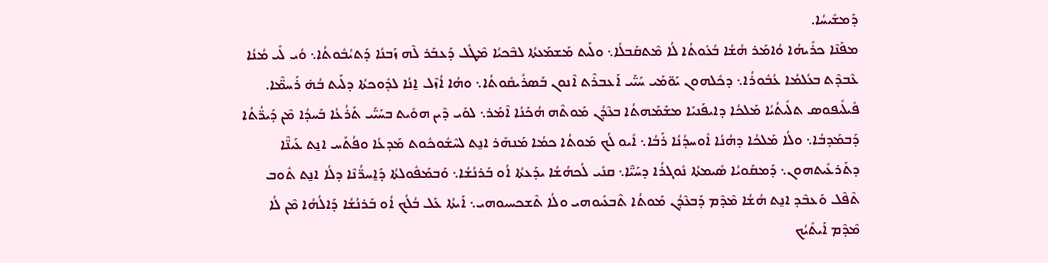ܕܰܡܫܺܝܚܳܐ.
ܡܦܰܢܶܐ ܟܪܺܝܗܳܐ ܘܳܐܡܰܪ ܗܳܫܳܐ ܒܳܥܽܘܬܳܐ ܠܳܐ ܡܶܬܩܰܒܠܳܐ܆ ܘܠܰܝܬ ܡܰܫܡܰܥܬܳܐ ܠܒܶܟܝܳܐ ܡܶܛܽܠ ܕܰܥܒܰܪ ܠܶܗ ܙܰܒܢܳܐ ܕܰܬܝܳܒܽܘܬܳܐ܆ ܘܳܝ ܠܺܝ ܡܳܢܳܐ ܥܶܒܕܶܬ ܒܥܳܠܡܳܐ ܥܳܒܽܘܪܳܐ܆ ܕܟܽܠܗܘܢ ܝܰܘ̈ܡܰܝ ܚܰܝ̈ܰܝ ܐܰܥܒܪܶܬ ܐܶܢܘܢ ܒܰܣܪܺܝܩܽܘܬܳܐ܆ ܘܗܳܐ ܐܳܙܶܠ ܐ̱ܢܳܐ ܠܕܽܘܟܬܳܐ ܕܠܰܝܬ ܒܳܗ̇ ܪܰܚܡ̈ܶܐ.
ܦܺܝܠܺܝܦܘܣ ܬܠܺܝܬܳܝܳܐ ܡܰܠܟܳܐ ܕܐܝܦܰܢܝܰܐ ܡܫܰܡܰܗܬܳܐ ܒܥܶܕܳܢ ܡܰܘܬܶܗ ܗܳܟܰܢܳܐ ܐܶܡܰܪ܆ ܠܘܰܝ ܕܶܝܢ ܗܘܺܝܬ ܒܚܰܝ̈ܰܝ ܬܰܪܳܥܳܐ ܒܰܚܕܳܐ ܡܶܢ ܕܰܝܪ̈ܳܬܳܐ ܕܰܒܡܰܕܒܳܐ܆ ܘܠܳܐ ܡܰܠܟܳܐ ܕܗܳܢܳܐ ܐܽܘܚܕܳܢܳܐ ܪܰܒܳܐ܆ ܐܺܝܘ ܠܳܟ ܡܰܘܬܳܐ ܟܡܳܐ ܡܰܢܗܰܪ ܐܢ̱ܬ ܠܚܶܫܽܘܟܽܘܬ ܡܰܕܥܳܐ ܘܦܳܬܰܚ ܐܢ̱ܬ ܥܰܝܢ̈ܶܐ ܕܬܰܪܥܺܝܬܗܘܢ܆ ܕܰܡܩܰܘܝܳܐ ܣܺܝܡܬܳܐ ܢܽܘܓܪܳܐ ܕܚܰܝ̈ܶܐ܆ ܩܢܺܝ ܠܳܟܗܳܫܳܐ ܝܕܰܥܬܳܐ ܐܳܘ ܒܰܪܢܳܫܳܐ܆ ܘܰܒܡܰܦܽܘܠܬܳܐ ܕܰܐ̱ܚܪ̈ܳܢܶܐ ܕܠܳܐ ܐܢ̱ܬ ܬܽܘܒ ܬܶܦܶܠ ܘܰܥܒܶܕ ܐܢ̱ܬ ܗܳܫܳܐ ܡܶܕܶܡ ܕܰܒܥܶܕܳܢ ܡܰܘܬܳܐ ܬܶܒܥܺܝܘܗܝ ܘܠܳܐ ܬܶܫܟܚܝܘܗܝ܆ ܐܰܝܬܳܐ ܥܰܠ ܒܳܠܳܟ ܐܳܘ ܒܰܪܢܳܫܳܐ ܕܰܐܠܳܗܳܐ ܡܶܢ ܠܳܐ ܡܶܕܶܡ ܐܰܝܬܺܝܳܟ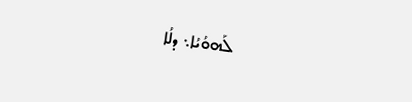ܠܰܗܘܳܝܳܐ܆ ܕܠܳܐ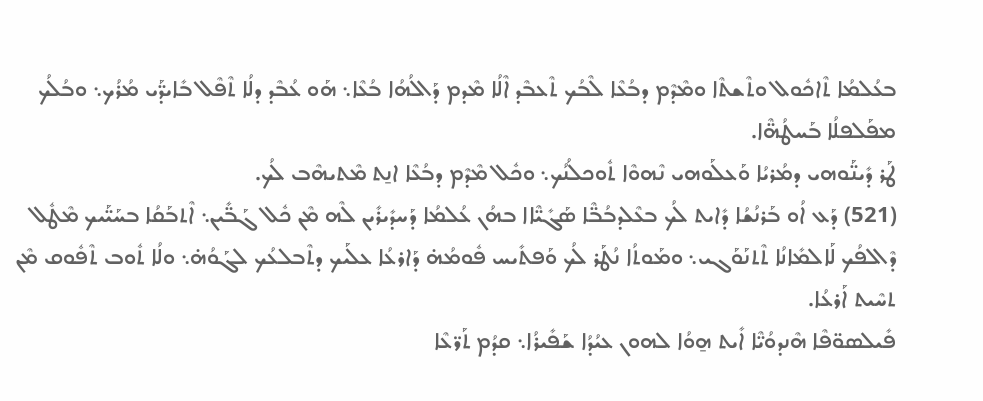ܒܥܳܠܡܳܐ ܬܶܐܟܽܘܠ ܘܬܶܫܬܶܐ ܘܡܶܕܶܡ ܕܒܳܥܶܐ ܠܶܒܳܟ ܬܶܥܒܶܕ ܐܶܠܳܐ ܡܶܕܡ ܕܰܐܠܳܗܳܐ ܒܳܥܶܐ܆ ܗܰܘ ܥܳܒܶܕ ܕܠܳܐ ܬܶܦܶܠ ܒܺܐܝܕ̈ܰܝ ܡܳܪܳܟ܆ ܘܒܳܠܳܟ ܡܦܰܠܦܠܳܐ ܒܰܚܛܳܗ̈ܶܐ.
ܛܰܪ ܕܺܝܢ̈ܰܘܗܝ ܕܡܳܪܝܳܐ ܘܰܥܠܰܘܗܝ ܢܶܗܘܶܐ ܬܽܘܟܠܳܢܳܟ܆ ܘܟܽܠ ܡܶܕܶܡ ܕܒܳܥܶܐ ܐܢ̱ܬ ܡܶܬܝܗܶܒ ܠܳܟ.
(521) ܕܰܥ ܐܳܘ ܒܰܪܢܳܫܳܐ ܕܺܐܝܬ ܠܳܟ ܒܥܶܠܕܒܳܒ̈ܶܐ ܣܰܓܺܝ̈ܶܐܐ ܒܗܳܢ ܥܳܠܡܳܐ ܕܰܚܕܺܝܪܺܝܢ ܠܶܗ ܡܶܢ ܟܽܠ ܓܰܒ̈ܺܝܢ܆ ܐܶܬܒܰܩܳܐ ܒܚܰܝ̈ܰܝܟ ܡܶܛܽܠ ܕܶܐܠܦܳܟ ܠܰܐܠܡܺܐܢܳܐ ܬܶܬܢܰܘܰܓܝ܆ ܘܡܰܘܬܳܐ ܢܳܛܰܪ ܠܳܟ ܘܰܦܬܺܝܚ ܦܽܘܡܳܗ̇ ܕܰܐܪܥܳܐ ܥܠܰܝܟ ܕܬܶܒܠܥܳܟ ܠܓܰܘܳܗ̇܆ ܘܠܳܐ ܬܽܘܒ ܬܶܦܽܘܩ ܡܶܢ ܬܚܶܝܬ ܐܰܪܥܳܐ.
ܦܺܝܠܣܘ̈ܦܶܐ ܗܶܢܕܘܳܝ̈ܶܐ ܐܺܝܬ ܗ̱ܘܳܐ ܠܗܘܢ ܥܝܳܕܳܐ ܫܰܦܺܝܪܳܐ܆ ܩܕܳܡ ܬܰܪ̈ܥܶܐ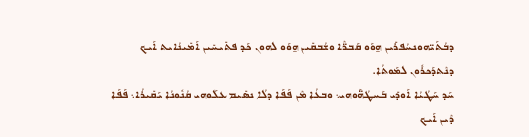ܕܒܳܬܰܝ̈ܗܘܢܚܳܦܪܺܝܢ ܗ̱ܘܰܘ ܩܰܒܪ̈ܶܐ ܘܫܳܒܩܺܝܢ ܗ̱ܘܰܘ ܠܗܘܢ ܟܰܕ ܦܬܺܝܚܺܝܢ ܐܰܡܺܝܢܳܐܝܬ ܐܰܝܟ ܕܢܶܬܕܰܟܪܽܘܢ ܠܡܰܘܬܳܐ.
ܚܰܕ ܚܰܛܳܝܳܐ ܐܰܘܕܺܝ ܒܰܚܛܳܗ̈ܰܘܗܝ܆ ܘܒܥܳܐ ܡܶܢ ܦܰܦܰܐ ܕܠܳܐ ܢܣܺܝܡ ܥܠܰܘܗܝ ܩܳܢܽܘܢܳܐ ܝܰܩܺܝܪܳܐ܆ ܦܰܦܰܐ ܕܶܝܢ ܐܰܝܟ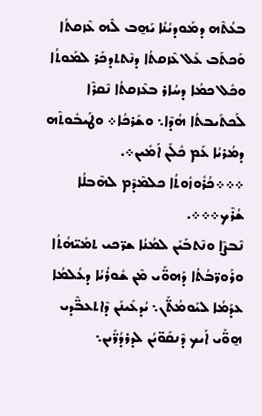ܒܥܳܬܶܗ ܕܡܰܘܕܝܳܢܳܐ ܝܰܗ̱ܒ ܠܶܗ ܥܶܙܩܬܳܐ ܘܰܟܬܰܒ ܥܰܠ ܥܶܙܩܬܳܐ ܕܢܶܬܬܕܟܰܪ ܠܡܰܘܬܳܐ ܘܟܽܠ ܟܡܳܐ ܕܚܳܐܪ ܒܥܶܙܩܬܳܐ ܢܶܩܪܶܐ ܠܰܟܬܺܝܒܬܳܐ ܗܳܕܶܐ܆ ܘܫܰܪܟܳܐ܀ ܘܛܰܝܒܽܘܬܶܗ ܕܡܳܪܝܳܐ ܥܰܡ ܟܽܠܰܢ ܐܰܡܺܝܢ܀.
܀܀܀ܟܳܪܽܘܙܽܘܬܳܐ ܟܠܡܶܕܶܡ ܠܗܶܒܠܳܐ ܫܳܪܶܟ܀܀܀.
ܢܶܒܨܶܐ ܘܢܶܬܒܰܝܰܢ ܠܡܳܢܳܐ ܫܪ̈ܟܝ ܬܡܺܝ̈ܗܳܬܳܐ ܘܪܰܘܪ̈ܒܳܬܳܐ ܕܰܗܘ̈ܰܝ ܡܶܢ ܫܽܘܪܳܝܳܐ ܕܥܳܠܡܳܐ ܥܕܰܡܳܐ ܠܝܰܘܡܳܬ̈ܰܢ܆ ܝܳܕܥܺܝܢܰܢ ܕܶܐܬܥܒ̈ܶܕܝ ܗ̱ܘ̈ܰܝ ܐܰܝܟ ܕܶܢܩܰܘ̈ܝܳܢ ܠܕܪܕܳܪ̈ܺܝܢ܆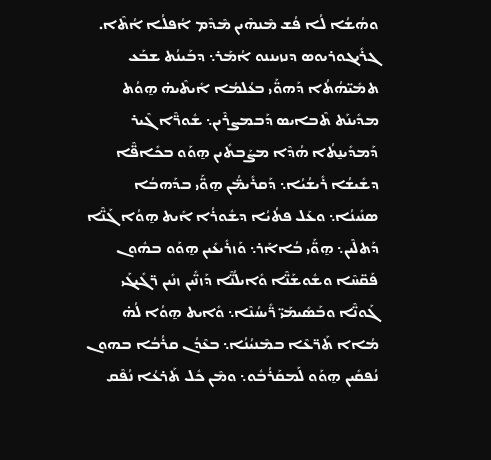ܘܗܳܫܳܐ ܠܳܐ ܦܳܫ ܡܶܢܗܶܝܢ ܡܶܕܶܡ ܐܳܦܠܳܐ ܐܳܬܶܐ.
ܓܪܺܝܓܘܪܝܘܣ ܕܢܙܝܢܢܘ ܐܳܡܰܪ܆ ܕܒܰܝܢܳܬ ܫܒܰܥ ܬܡܺܝ̈ܗܳܬܳܐ ܕܰܗܘ̈ܰܝ ܒܥܳܠܡܳܐ ܐܺܝܬܶܝܗ̇ ܗ̱ܘܳܬ ܡܕܺܝܢܰܬ ܬܶܒܐܝܣ ܕܰܒܡܨܪܶܝܢ܆ ܫܽܘܪ̈ܶܐ ܓܶܝܪ ܕܰܡܕܺܝܢ̱ܬܳܐ ܗܳܕܶܐ ܡܨܰܒܬܺܝܢ ܗ̱ܘܰܘ ܒܟܺܐܦ̈ܶܐ ܕܫܺܝܫܳܐ ܪܺܝܫܳܝܳܐ܆ ܕܰܩܪܺܝܡ̈ܳܢ ܗ̱ܘ̈ܰܝ ܒܕܰܗܒܳܐ ܣܢܺܝܢܳܐ܆ ܘܥܰܠ ܦܬܳܝܳܐ ܕܫܽܘܪܳܐ ܐܺܝܬ ܗ̱ܘܳܐ ܓܰܢ̈ܶܐ ܕܰܬܠܶܝܢ܆ ܗ̱ܘ̈ܰܝ ܒܳܐܐܰܪ܆ ܘܰܙܪܺܝܥܺܝܢ ܗ̱ܘܰܘ ܒܗܽܘܢ ܦܰܩ̈ܚܶܐ ܘܫܽܘܫܰܢ̈ܶܐ ܘܺܐܝܠܳܢ̈ܶܐ ܕܰܙܢ̈ܺܝܢ ܙܢܺܝܢ ܪ̈ܓܺܝܓܰܝ ܓܰܘܢ̈ܶܐ ܘܒܰܣܺܝܡܰܝ̈ ܪ̈ܺܝܚܳܢܶܐ܆ ܘܺܐܝܬ ܗ̱ܘܳܐ ܠܳܗ̇ ܡܳܐܐ ܬܰܪ̈ܥܶܐ ܒܡܶܢܝܳܢܳܐ܆ ܒܥܶܕܳܢ ܩܪܳܒܳܐ ܒܗܘܢ ܢܳܦܩܺܝܢ ܗ̱ܘܰܘ ܠܰܡܩܰܪܳܒܽܘ܆ ܘܡܶܢ ܟܽܠ ܬܰܪܥܳܐ ܢܳܦܶܩ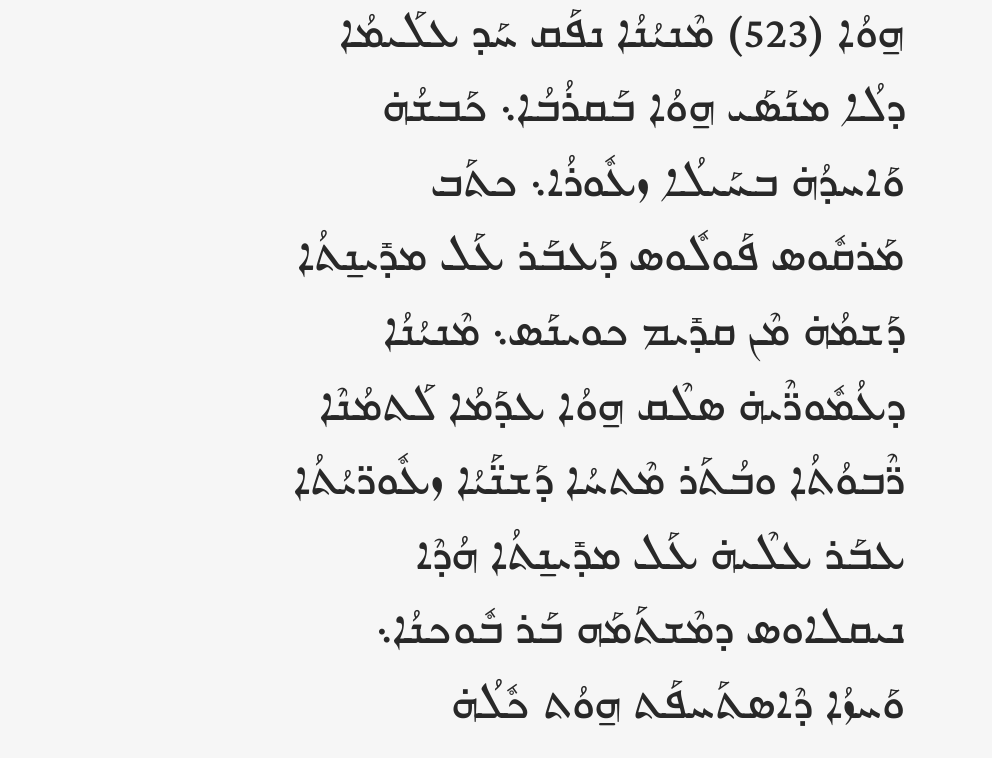ܗ̱ܘܳܐ (523) ܡܶܢܝܳܢܳܐ ܢܦܰܩ ܚܰܕ ܥܠܰܝܡܳܐ ܕܠܳܐ ܡܢܰܣܰܝ ܗ̱ܘܳܐ ܒܰܩܪܳܒܳܐ܆ ܟܰܒܫܳܗ̇ ܘܰܐܚܕܳܗ̇ ܒܚܰܝܠܳܐ ܙܥܽܘܪܳܐ܆ ܟܬܰܒ ܡܰܪܩܽܘܣ ܦܰܘܠܽܘܣ ܕܰܥܒܰܪ ܥܰܠ ܡܕܺܝܢ̱ܬܳܐ ܕܰܫܡܳܗ̇ ܡܶܢ ܩܕܺܝܡ ܟܘܝܢܰܣ܆ ܡܶܢܝܳܢܳܐ ܕܥܳܡܽܘܪ̈ܶܝܗ̇ ܣܠܶܩ ܗ̱ܘܳܐ ܥܕܰܡܳܐ ܠܰܬܡܳܢܶܐ ܪ̈ܶܒܘܳܬܳܐ ܘܒܳܬܰܪ ܡܶܬܚܳܐ ܕܰܫܢ̈ܰܝܳܐ ܙܥܽܘܪ̈ܝܳܬܳܐ ܥܒܰܪ ܥܠܶܝܗ̇ ܥܰܠ ܡܕܺܝܢ̱ܬܳܐ ܗܳܕܶܐ ܢܝܩܠܐܘܣ ܕܡܶܫܬܰܡܰܗ ܒܰܪ ܒܽܘܟܢܳܐ܆ ܘܰܚܙܳܐ ܕܶܐܣܬܰܚܦܰܬ ܗ̱ܘܳܬ ܟܽܠܳܗ̇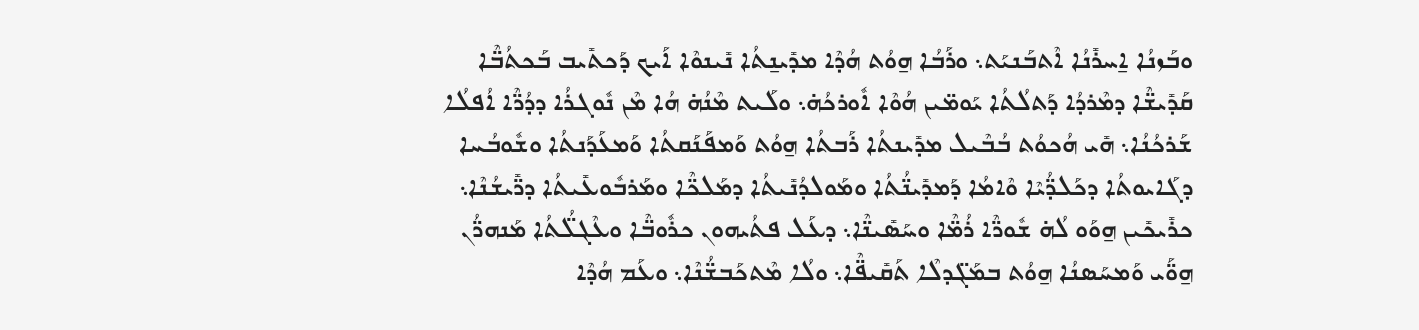ܘܒܰܙܢܳܐ ܐ̱ܚܪܺܢܳܐ ܐܶܬܒܰܢܝܰܬ܆ ܘܪܰܒܳܐ ܗ̱ܘܳܬ ܗܳܕܶܐ ܡܕܺܝܢ̱ܬܳܐ ܢܺܝܢܘܶܐ ܐܰܝܟ ܕܰܟܬܺܝܒ ܒܰܟܬܳܒ̈ܶܐ ܩܰܕܺܝܫ̈ܶܐ ܕܡܶܪܕܳܐ ܕܰܬܠܳܬܳܐ ܝܰܘܡ̈ܝܢ ܗܳܘܶܐ ܐܽܘܪܟܳܗ̇܆ ܘܠܰܝܬ ܡܶܢܳܗ̇ ܗܳܐ ܡܶܢ ܢܽܘܓܪܳܐ ܕܕܳܪ̈ܶܐ ܐܳܦܠܳܐ ܫܰܪܟܳܢܳܐ܆ ܗܺܝ ܗܳܟܘܳܬ ܒܳܒܶܝܠ ܡܕܺܝܢܬܳܐ ܪܰܒܬܳܐ ܗ̱ܘܳܬ ܘܰܡܦܰܢܰܩܬܳܐ ܘܰܡܥܰܕܰܢܬܳܐ ܘܫܽܘܒܳܚܐ ܕܓܰܐܝܘܬܳܐ ܕܟܰܠܕ̈ܳܝܶܐ ܘܶܐܡܳܐ ܕܰܡܕܺܝܢ̈ܳܬܳܐ ܘܡܰܘܠܕܳܢܺܝܬܳܐ ܕܡܰܠܟ̈ܶܐ ܘܡܰܪܒܽܘܥܺܝܬܳܐ ܕܪ̈ܺܝܫܳܢܶܐ܆ ܟܪܺܝܟܺܝܢ ܗ̱ܘܰܘ ܠܳܗ̇ ܫܽܘܪ̈ܶܐ ܪܳܡ̈ܶܐ ܘܚܰܣܺܝܢ̈ܶܐ܆ ܕܥܰܠ ܦܬܳܝܗܘܢ ܟܪܽܘܒ̈ܶܐ ܘܥܶܓܠ̈ܳܬܳܐ ܡܰܢܗܪ̈ܳܢ ܗ̱ܘ̈ܰܝ ܘܰܡܚܰܣܢܳܐ ܗ̱ܘܳܬ ܒܡܰܓ̈ܕܠܶܐ ܬܰܩܺܝܦ̈ܶܐ܆ ܘܠܳܐ ܡܶܬܟܰܒܫ̈ܳܢܶܐ܆ ܘܥܰܡ ܗܳܕܶܐ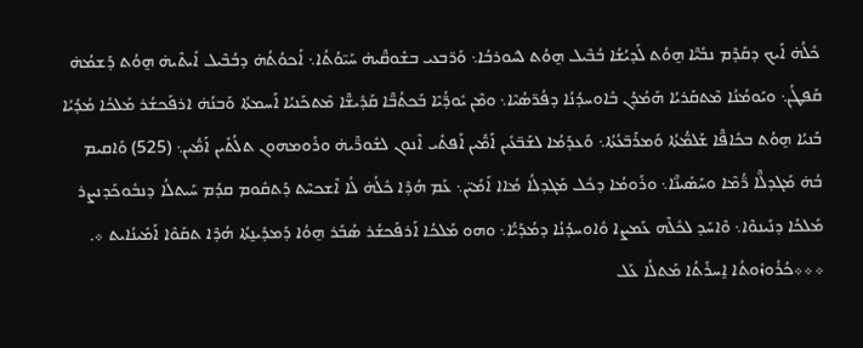ܟܽܠܳܗ̇ ܐܰܝܟ ܕܩܰܕܶܡ ܢܒܺܝ̈ܶܐ ܗ̱ܘܳܬ ܠܰܕܝܳܫܳܐ ܒܳܒܶܝܠ ܗ̱ܘܳܬ ܠܚܽܘܪܒܳܐ܆ ܘܰܪ̈ܒܥܝ ܒܫܽܘܩ̈ܶܝܗ̇ ܚܰܝ̈ܘܳܬܳܐ܆ ܐܰܟܘܳܬܳܗ̇ ܕܒܳܒܶܝܠ ܐܺܝܬܶܝܗ̇ ܗ̱ܘܳܬ ܕܰܫܡܳܗ̇ ܩܰܦܛܳܢ܆ ܘܝܰܘܡܳܢܳܐ ܡܶܬܩܰܪܝܳܐ ܗܰܡܳܕܳܢ ܒܽܐܘܚܕܳܢܳܐ ܕܦܳܪ̈ܣܳܝܶܐ܆ ܘܡܶܢ ܝܽܘܕ̈ܳܝܶܐ ܒܰܟܬܳܒ̈ܶܐ ܩܰܕܺܝܫ̈ܶܐ ܡܶܬܟܰܢܝܳܐ ܐܰܚܡܬܳܐ ܘܰܒܢܳܗ̇ ܐܪܦܰܟܫܳܪ ܡܰܠܟܳܐ ܡܳܕܳܝܳܐ ܒܰܢܝܳܐ ܗ̱ܘܳܬ ܒܟܺܐܦ̈ܶܐ ܫܰܠܡ̈ܳܬܳܐ ܘܰܡܪܰܒ̈ܥܳܬܳܐ܆ ܘܰܥܕܰܡܳܐ ܠܫܰܒ̈ܥܺܝܢ ܐܰܡ̈ܺܝܢ ܐܰܦܬܺܝ ܐܶܢܘܢ ܠܫܽܘܪ̈ܶܝܗ̇ ܘܪܰܘܡܗܘܢ ܬܠܳܬܺܝܢ ܐܰܡ̈ܺܝܢ܆ (525) ܘܰܐܩܝܡ ܒܳܗ̇ ܡܰܓܕܠ̈ܶܐ ܪ̈ܳܡܶܐ ܘܚܰܣܺܝܢ̈ܶܐ܆ ܘܪܰܘܡܳܐ ܕܟܽܠ ܡܰܓܕܠܳܐ ܡܳܐܐ ܐܰܡܺܝ̈ܢ܆ ܥܰܡ ܗܳܕܶܐ ܟܽܠܳܗ̇ ܠܳܐ ܐܶܫܟܚܶܬ ܕܰܬܩܽܘܡ ܩܕܳܡ ܚܰܝܬܠܳܐ ܕܢܒܽܘܟܰܕܢܨܪ ܡܰܠܟܳܐ ܕܢܺܝܢܘܶܐ܆ ܘܶܐܚܰܕ ܠܟܽܠܶܗ ܥܰܡܨܐ ܘܽܐܘܚܕܳܢܳܐ ܕܡܳܕܰܝ̈ܳܐ܆ ܘܗܘ ܡܰܠܟܳܐ ܐܰܪܦܰܟܫܳܪ ܣܳܒܰܪ ܗ̱ܘܳܐ ܕܰܡܕܺܝܢ̱ܬܳܐ ܗܳܕܶܐ ܬܩܰܘܶܐ ܐܰܡܺܝܢܳܐܝܬ ܀.
܀܀܀ܟܳܪܽܘܙܽܘܬܳܐ ܐ̱ܚܪܺܬܳܐ ܡܰܬܠܳܐ ܥܰܠ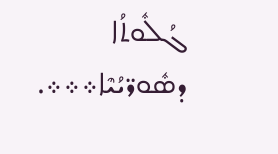ܓܳܠܽܘܬܳܐ ܕܣܽܘܪ̈ܝܳܝܶܐ܀܀܀.